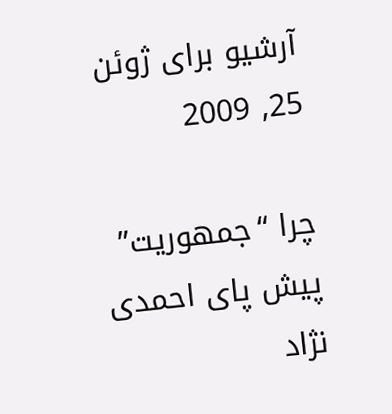آرشیو برای ژوئن 25, 2009

چرا “جمهوريت” پيش پای احمدی نژاد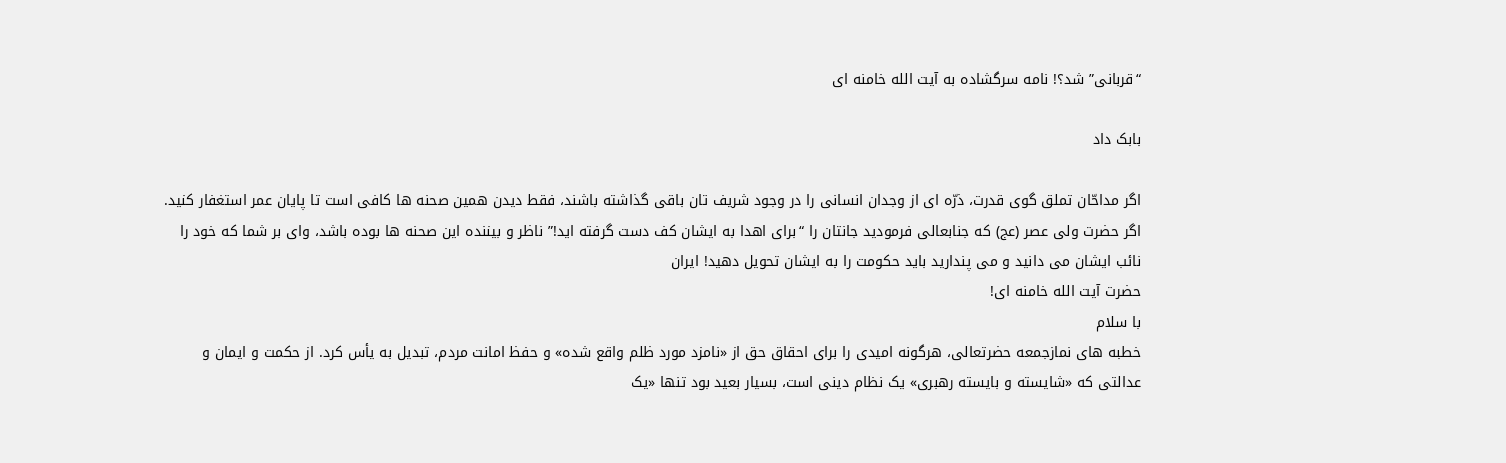“قربانی” شد؟! نامه سرگشاده به آيت الله خامنه ای

بابک داد

اگر مداحّان تملق گوی قدرت، ذرّه ای از وجدان انسانی را در وجود شريف تان باقی گذاشته باشند، فقط ديدن همين صحنه ها کافی است تا پايان عمر استغفار کنيد. اگر حضرت ولی عصر (عج) که جنابعالی فرموديد جانتان را “برای اهدا به ايشان کف دست گرفته ايد!” ناظر و بيننده اين صحنه ها بوده باشد، وای بر شما که خود را نائب ايشان می دانيد و می پنداريد بايد حکومت را به ايشان تحويل دهيد! ايران
حضرت آيت الله خامنه ای!
با سلام
خطبه های نمازجمعه حضرتعالی، هرگونه اميدی را برای احقاق حق از «نامزد مورد ظلم واقع شده» و حفظ امانت مردم، تبديل به یأس کرد. از حکمت و ايمان و عدالتی که «شايسته و بايسته رهبری» يک نظام دينی است، بسيار بعيد بود تنها «يک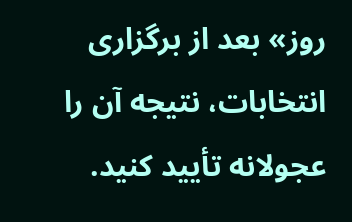روز» بعد از برگزاری انتخابات، نتيجه آن را عجولانه تأييد کنيد.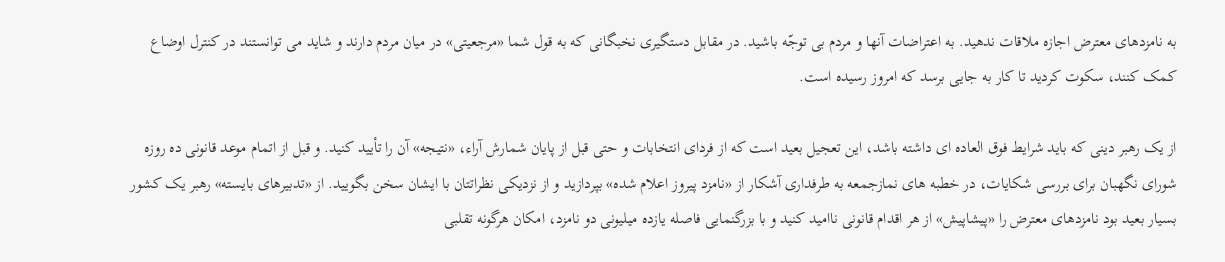به نامزدهای معترض اجازه ملاقات ندهيد. به اعتراضات آنها و مردم بی توجّه باشيد. در مقابل دستگيری نخبگانی که به قول شما «مرجعيتی» در ميان مردم دارند و شايد می توانستند در کنترل اوضاع کمک کنند، سکوت کرديد تا کار به جايی برسد که امروز رسيده است.

از يک رهبر دينی که بايد شرايط فوق العاده ای داشته باشد، اين تعجيل بعيد است که از فردای انتخابات و حتی قبل از پايان شمارش آراء، «نتيجه» آن را تأييد کنيد. و قبل از اتمام موعد قانونی ده روزه شورای نگهبان برای بررسی شکايات، در خطبه های نمازجمعه به طرفداری آشکار از «نامزد پيروز اعلام شده» بپردازيد و از نزديکی نظراتتان با ايشان سخن بگوييد. از «تدبيرهای بايسته» رهبر يک کشور بسيار بعيد بود نامزدهای معترض را «پيشاپيش» از هر اقدام قانونی نااميد کنيد و با بزرگنمايی فاصله يازده ميليونی دو نامزد، امکان هرگونه تقلبی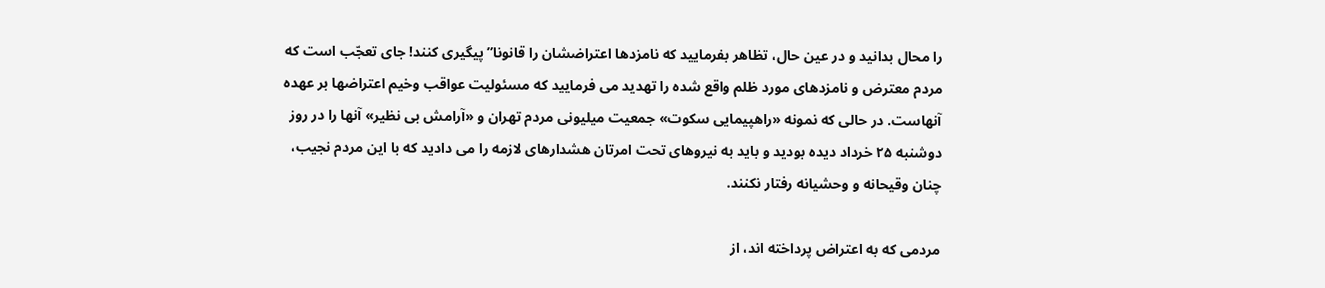را محال بدانيد و در عين حال، تظاهر بفرماييد که نامزدها اعتراضشان را قانونا” پيگيری کنند! جای تعجّب است که مردم معترض و نامزدهای مورد ظلم واقع شده را تهديد می فرماييد که مسئوليت عواقب وخيم اعتراضها بر عهده آنهاست. در حالی که نمونه «راهپيمايی سکوت» جمعيت ميليونی مردم تهران و «آرامش بی نظير» آنها را در روز دوشنبه ۲۵ خرداد ديده بوديد و بايد به نيروهای تحت امرتان هشدارهای لازمه را می داديد که با اين مردم نجيب، چنان وقيحانه و وحشيانه رفتار نکنند.

مردمی که به اعتراض پرداخته اند، از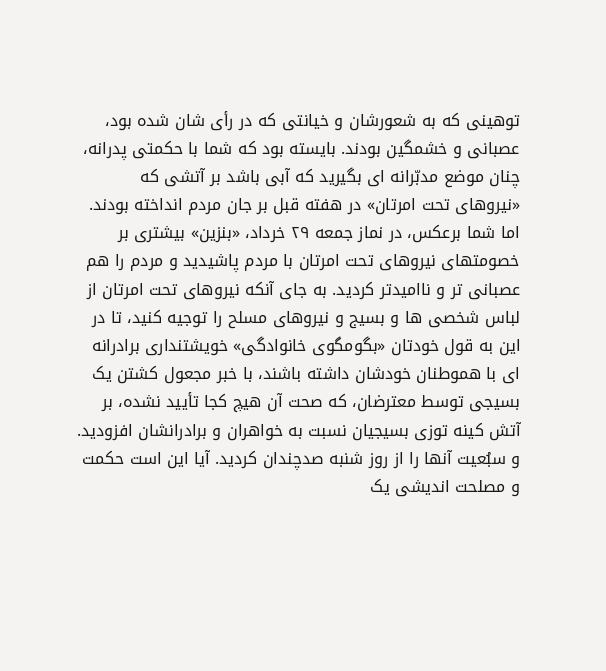توهينی که به شعورشان و خيانتی که در رأی شان شده بود، عصبانی و خشمگين بودند. بايسته بود که شما با حکمتی پدرانه، چنان موضع مدبّرانه ای بگيريد که آبی باشد بر آتشی که «نيروهای تحت امرتان» در هفته قبل بر جان مردم انداخته بودند. اما شما برعکس، در نماز جمعه ۲۹ خرداد، «بنزين» بيشتری بر خصومتهای نيروهای تحت امرتان با مردم پاشيديد و مردم را هم عصبانی تر و نااميدتر کرديد. به جای آنکه نيروهای تحت امرتان از لباس شخصی ها و بسيج و نيروهای مسلح را توجيه کنيد، تا در اين به قول خودتان «بگومگوی خانوادگی» خويشتنداری برادرانه ای با هموطنان خودشان داشته باشند، با خبر مجعول کشتن يک بسيجی توسط معترضان، که صحت آن هيچ کجا تأييد نشده، بر آتش کينه توزی بسيجيان نسبت به خواهران و برادرانشان افزوديد. و سبُعيت آنها را از روز شنبه صدچندان کرديد. آيا اين است حکمت و مصلحت انديشی يک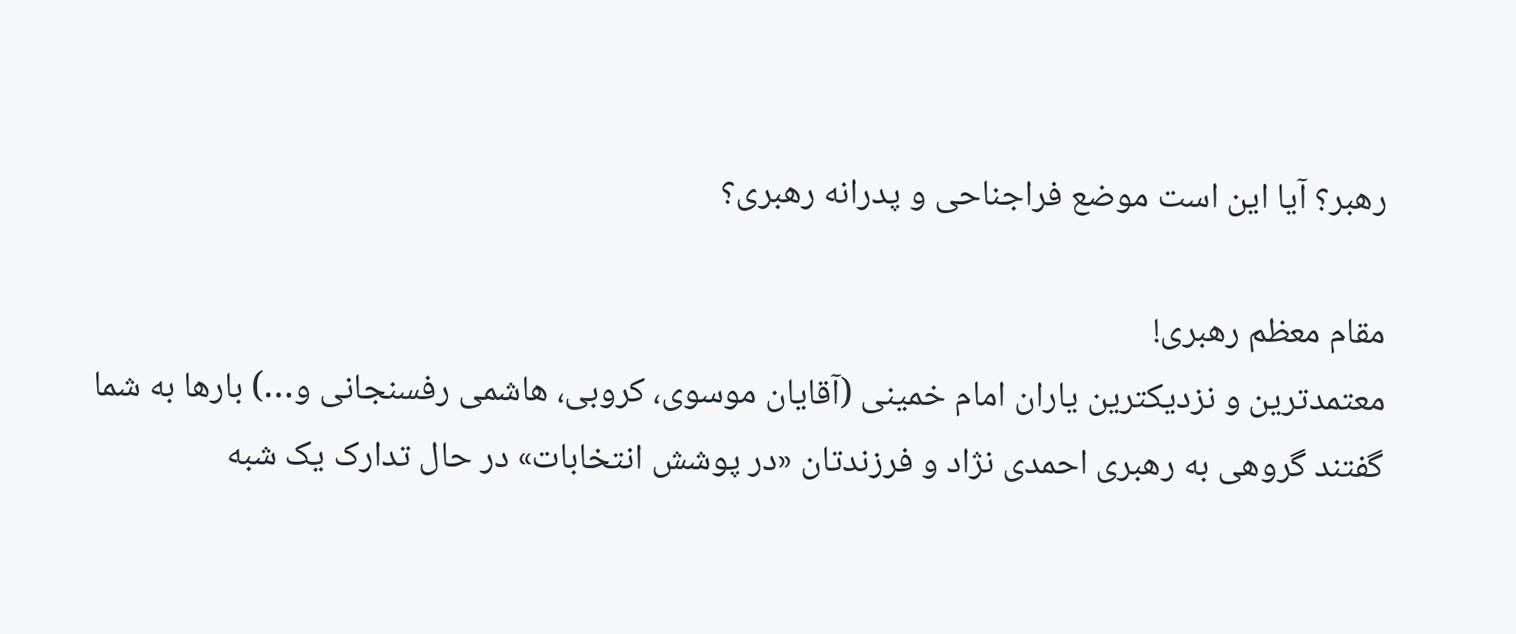رهبر؟ آيا اين است موضع فراجناحی و پدرانه رهبری؟

مقام معظم رهبری!
معتمدترين و نزديکترين ياران امام خمينی (آقايان موسوی، کروبی، هاشمی رفسنجانی و…) بارها به شما گفتند گروهی به رهبری احمدی نژاد و فرزندتان «در پوشش انتخابات» در حال تدارک يک شبه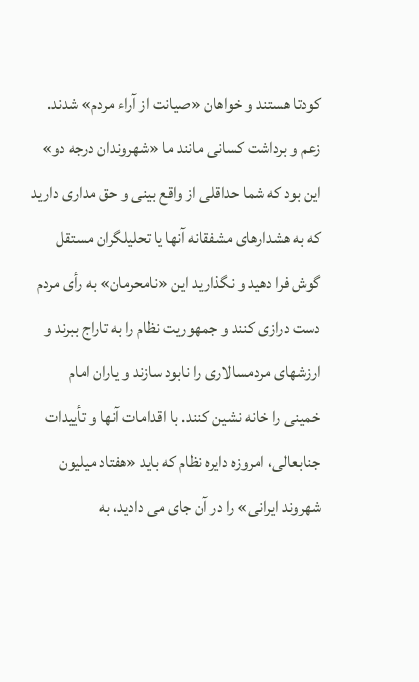کودتا هستند و خواهان «صيانت از آراء مردم» شدند. زعم و برداشت کسانی مانند ما «شهروندان درجه دو» اين بود که شما حداقلی از واقع بينی و حق مداری داريد که به هشدارهای مشفقانه آنها يا تحليلگران مستقل گوش فرا دهيد و نگذاريد اين «نامحرمان» به رأی مردم دست درازی کنند و جمهوريت نظام را به تاراج ببرند و ارزشهای مردمسالاری را نابود سازند و ياران امام خمينی را خانه نشين کنند. با اقدامات آنها و تأييدات جنابعالی، امروزه دايره نظام که بايد «هفتاد ميليون شهروند ايرانی» را در آن جای می داديد، به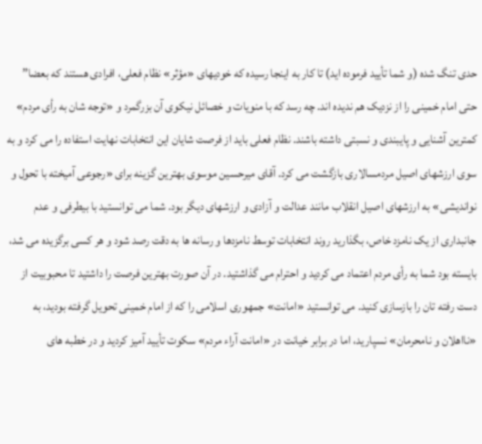حدی تنگ شده (و شما تأييد فرموده ايد) تا کار به اينجا رسيده که خوديهای «مؤثر» نظام فعلی، افرادی هستند که بعضا” حتی امام خمينی را از نزديک هم نديده اند. چه رسد که با منويات و خصائل نيکوی آن بزرگمرد و «توجه شان به رأی مردم» کمترين آشنايی و پايبندی و نسبتی داشته باشند. نظام فعلی بايد از فرصت شايان اين انتخابات نهايت استفاده را می کرد و به سوی ارزشهای اصيل مردمسالاری بازگشت می کرد. آقای ميرحسين موسوی بهترين گزينه برای «رجوعی آميخته با تحول و نوانديشی» به ارزشهای اصيل انقلاب مانند عدالت و آزادی و ارزشهای ديگر بود. شما می توانستيد با بيطرفی و عدم جانبداری از يک نامزد خاص، بگذاريد روند انتخابات توسط نامزدها و رسانه ها به دقت رصد شود و هر کسی برگزيده می شد، بايسته بود شما به رأی مردم اعتماد می کرديد و احترام می گذاشتيد. در آن صورت بهترين فرصت را داشتيد تا محبوبيت از دست رفته تان را بازسازی کنيد. می توانستيد «امانت» جمهوری اسلامی را که از امام خمينی تحويل گرفته بوديد، به «نااهلان و نامحرمان» نسپاريد، اما در برابر خيانت در «امانت آراء مردم» سکوت تأييد آميز کرديد و در خطبه های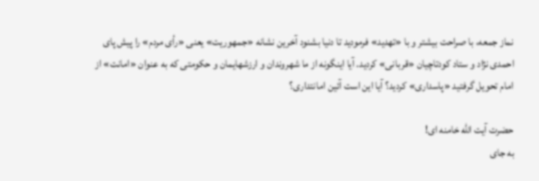نماز جمعه، با صراحت بيشتر و با «تهديد» فرموديد تا دنيا بشنود آخرين نشانه «جمهوريت» يعنی «رأی مردم» را پيش پای احمدی نژاد و ستاد کودتاچيان «قربانی» کرديد. آيا اينگونه از ما شهروندان و ارزشهايمان و حکومتی که به عنوان «امانت» از امام تحويل گرفتيد «پاسداری» کرديد؟ آيا اين است آئين امانتداری؟

حضرت آيت الله خامنه ای!
به جای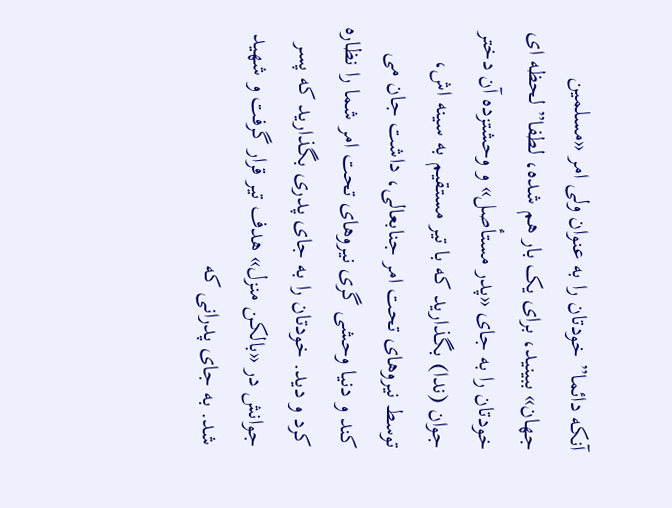آنکه دائما” خودتان را به عنوان ولی امر «مسلمين جهان» ببينيد، برای يک بار هم شده، لطفا” لحظه ای خودتان را به جای «پدر مستأصل» و وحشتزده آن دختر جوان (ندا) بگذاريد که با تير مستقيم به سينه اش، توسط نيروهای تحت امر جنابعالی، داشت جان می کند و دنيا وحشی گری نيروهای تحت امر شما را نظاره کرد و ديد. خودتان را به جای پدری بگذاريد که پسر جوانش در «بالکن منزل» هدف تير قرار گرفت و شهيد شد. به جای پدرانی که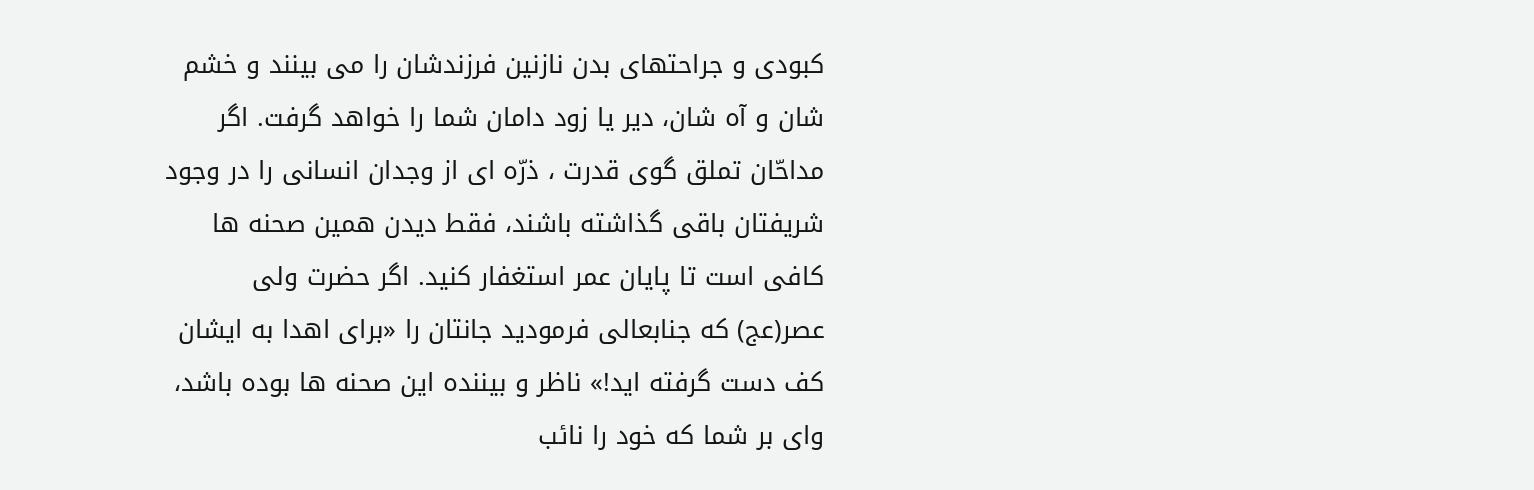کبودی و جراحتهای بدن نازنين فرزندشان را می بينند و خشم شان و آه شان، دير يا زود دامان شما را خواهد گرفت. اگر مداحّان تملق گوی قدرت ، ذرّه ای از وجدان انسانی را در وجود شريفتان باقی گذاشته باشند، فقط ديدن همين صحنه ها کافی است تا پايان عمر استغفار کنيد. اگر حضرت ولی عصر(عج) که جنابعالی فرموديد جانتان را «برای اهدا به ايشان کف دست گرفته ايد!» ناظر و بيننده اين صحنه ها بوده باشد، وای بر شما که خود را نائب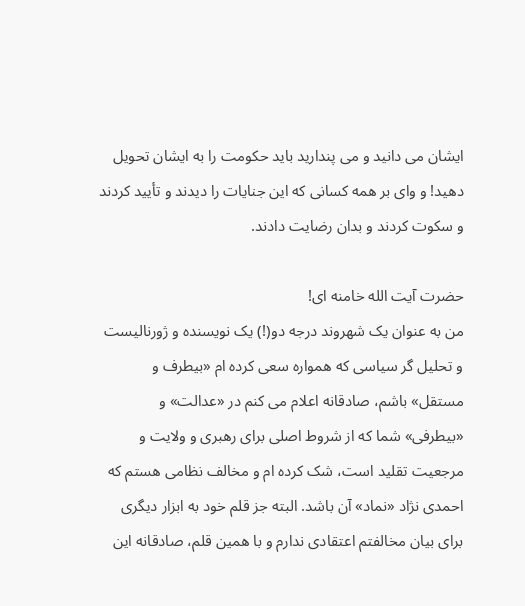ايشان می دانيد و می پنداريد بايد حکومت را به ايشان تحويل دهيد! و وای بر همه کسانی که اين جنايات را ديدند و تأييد کردند و سکوت کردند و بدان رضايت دادند.

حضرت آيت الله خامنه ای!
من به عنوان يک شهروند درجه دو(!) يک نويسنده و ژورناليست و تحليل گر سياسی که همواره سعی کرده ام «بيطرف و مستقل» باشم، صادقانه اعلام می کنم در «عدالت» و «بيطرفی» شما که از شروط اصلی برای رهبری و ولايت و مرجعيت تقليد است، شک کرده ام و مخالف نظامی هستم که احمدی نژاد «نماد» آن باشد. البته جز قلم خود به ابزار ديگری برای بيان مخالفتم اعتقادی ندارم و با همين قلم، صادقانه اين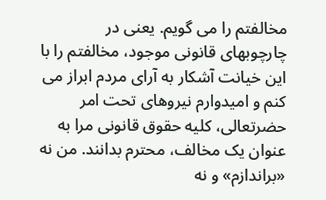مخالفتم را می گويم. يعنی در چارچوبهای قانونی موجود، مخالفتم را با اين خيانت آشکار به آرای مردم ابراز می کنم و اميدوارم نيروهای تحت امر حضرتعالی، کليه حقوق قانونی مرا به عنوان يک مخالف، محترم بدانند. من نه «براندازم» و نه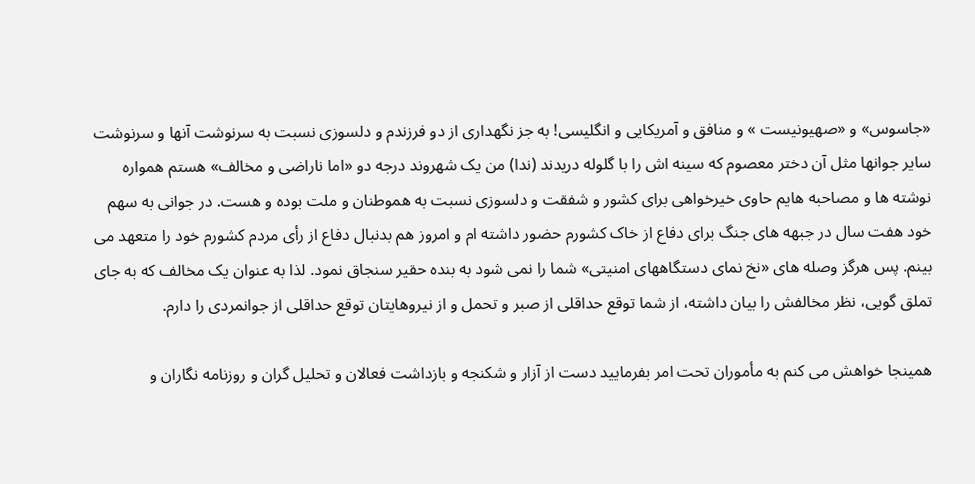«جاسوس» و «صهيونيست » و منافق و آمريکايی و انگليسی! به جز نگهداری از دو فرزندم و دلسوزی نسبت به سرنوشت آنها و سرنوشت ساير جوانها مثل آن دختر معصوم که سينه اش را با گلوله دريدند (ندا) من يک شهروند درجه دو «اما ناراضی و مخالف» هستم همواره نوشته ها و مصاحبه هايم حاوی خيرخواهی برای کشور و شفقت و دلسوزی نسبت به هموطنان و ملت بوده و هست. در جوانی به سهم خود هفت سال در جبهه های جنگ برای دفاع از خاک کشورم حضور داشته ام و امروز هم بدنبال دفاع از رأی مردم کشورم خود را متعهد می بينم. پس هرگز وصله های «نخ نمای دستگاههای امنيتی» شما را نمی شود به بنده حقير سنجاق نمود. لذا به عنوان يک مخالف که به جای تملق گويی، نظر مخالفش را بيان داشته، از شما توقع حداقلی از صبر و تحمل و از نيروهايتان توقع حداقلی از جوانمردی را دارم.

همينجا خواهش می کنم به مأموران تحت امر بفرماييد دست از آزار و شکنجه و بازداشت فعالان و تحليل گران و روزنامه نگاران و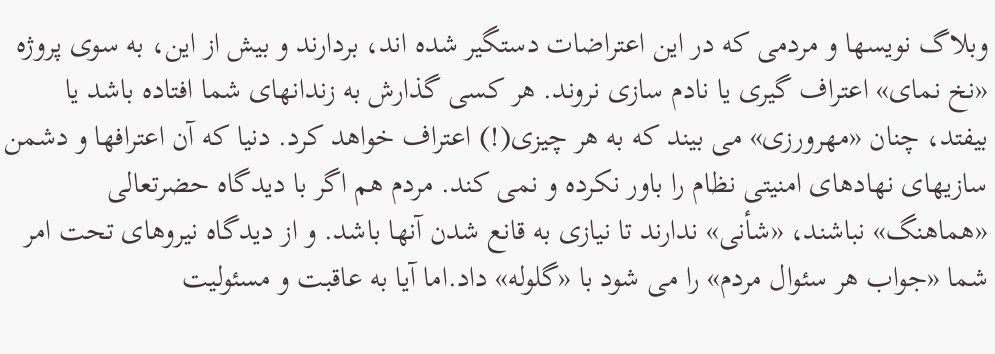وبلاگ نويسها و مردمی که در اين اعتراضات دستگير شده اند، بردارند و بيش از اين، به سوی پروژه «نخ نمای» اعتراف گيری يا نادم سازی نروند. هر کسی گذارش به زندانهای شما افتاده باشد يا بيفتد، چنان «مهرورزی» می بيند که به هر چيزی(!) اعتراف خواهد کرد. دنيا که آن اعترافها و دشمن سازيهای نهادهای امنيتی نظام را باور نکرده و نمی کند. مردم هم اگر با ديدگاه حضرتعالی «هماهنگ» نباشند، «شأنی» ندارند تا نيازی به قانع شدن آنها باشد. و از ديدگاه نيروهای تحت امر شما «جواب هر سئوال مردم» را می شود با «گلوله» داد.اما آيا به عاقبت و مسئوليت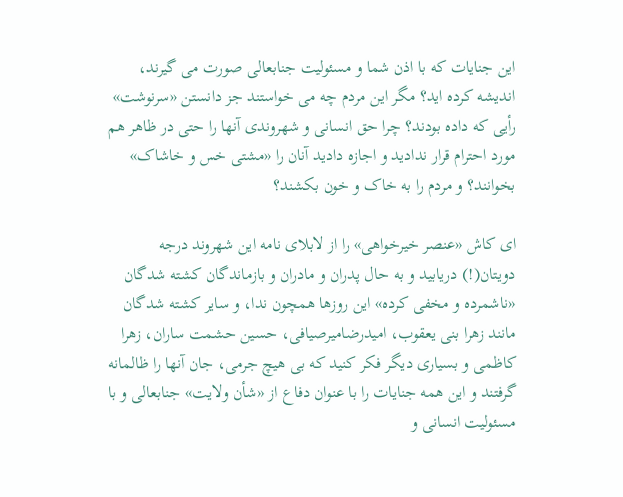اين جنايات که با اذن شما و مسئوليت جنابعالی صورت می گيرند، انديشه کرده ايد؟ مگر اين مردم چه می خواستند جز دانستن «سرنوشت» رأيی که داده بودند؟ چرا حق انسانی و شهروندی آنها را حتی در ظاهر هم مورد احترام قرار نداديد و اجازه داديد آنان را «مشتی خس و خاشاک» بخوانند؟ و مردم را به خاک و خون بکشند؟

ای کاش «عنصر خيرخواهی» را از لابلای نامه اين شهروند درجه دويتان(!) دريابيد و به حال پدران و مادران و بازماندگان کشته شدگان «ناشمرده و مخفی کرده» اين روزها همچون ندا، و ساير کشته شدگان مانند زهرا بنی يعقوب، اميدرضاميرصيافی، حسين حشمت ساران، زهرا کاظمی و بسياری ديگر فکر کنيد که بی هيچ جرمی، جان آنها را ظالمانه گرفتند و اين همه جنايات را با عنوان دفاع از «شأن ولايت» جنابعالی و با مسئوليت انسانی و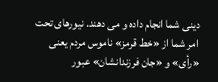دينی شما انجام داده و می دهند. نيورهای تحت امر شما از «خط قرمز» ناموس مردم يعنی «رأی» و «جان فرزندانشان» عبور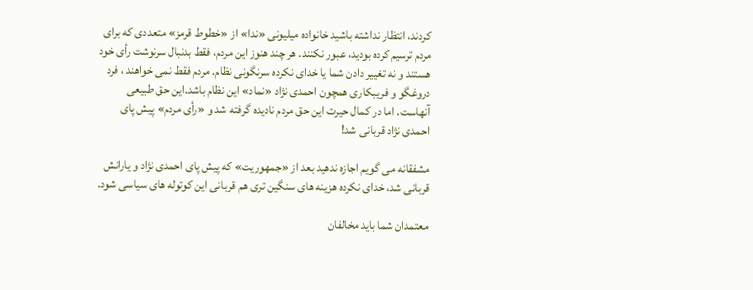کردند، انتظار نداشته باشيد خانواده ميليونی «ندا» از «خطوط قرمز» متعددی که برای مردم ترسيم کرده بوديد، عبور نکنند. هر چند هنوز اين مردم، فقط بدنبال سرنوشت رأی خود هستند و نه تغيير دادن شما يا خدای نکرده سرنگونی نظام. مردم فقط نمی خواهند ، فرد دروغگو و فريبکاری همچون احمدی نژاد «نماد» اين نظام باشد.اين حق طبيعی آنهاست. اما در کمال حيرت اين حق مردم ناديده گرفته شد و «رأی مردم» پيش پای احمدی نژاد قربانی شد!

مشفقانه می گويم اجازه ندهيد بعد از «جمهوريت» که پيش پای احمدی نژاد و يارانش قربانی شد، خدای نکرده هزينه های سنگين تری هم قربانی اين کوتوله های سياسی شود.

معتمدان شما بايد مخالفان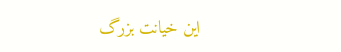اين خيانت بزرگ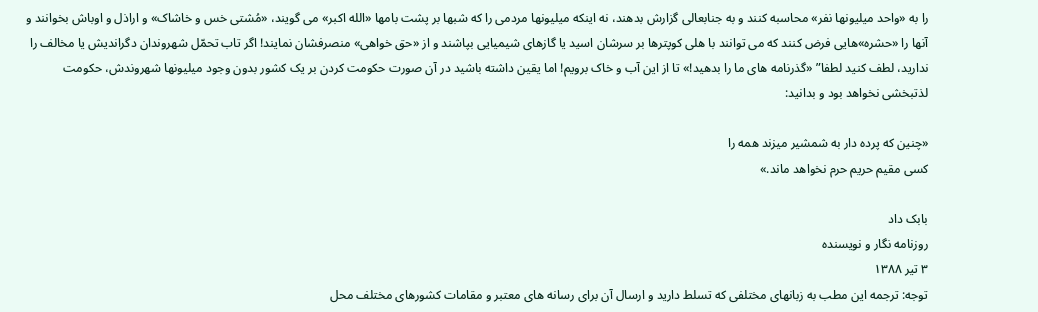را به «واحد ميليونها نفر» محاسبه کنند و به جنابعالی گزارش بدهند، نه اينکه ميليونها مردمی را که شبها بر پشت بامها «الله اکبر» می گويند، «مُشتی خس و خاشاک» و اراذل و اوباش بخوانند و آنها را «حشره»هايی فرض کنند که می توانند با هلی کوپترها بر سرشان اسيد يا گازهای شيميايی بپاشند و از «حق خواهی» منصرفشان نمايند! اگر تاب تحمّل شهروندان دگرانديش يا مخالف را نداريد، لطف کنيد لطفا” «گذرنامه های ما را بدهيد!» تا از اين آب و خاک برويم! اما يقين داشته باشيد در آن صورت حکومت کردن بر يک کشور بدون وجود ميليونها شهروندش، حکومت لذتبخشی نخواهد بود و بدانيد:

«چنين که پرده دار به شمشير ميزند همه را
کسی مقيم حريم حرم نخواهد ماند.»

بابک داد
روزنامه نگار و نويسنده
۳ تير ۱۳۸۸
توجه: ترجمه اين مطب به زبانهای مختلفی که تسلط داريد و ارسال آن برای رسانه های معتبر و مقامات کشورهای مختلف محل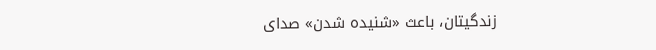زندگيتان، باعث «شنيده شدن» صدای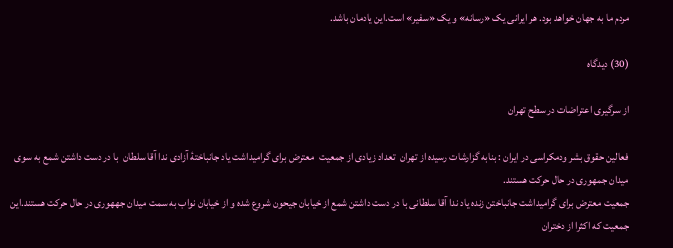مردم ما به جهان خواهد بود. هر ايرانی يک «رسانه» و يک «سفير» است.اين يادمان باشد.

(30) دیدگاه

از سرگیری اعتراضات در سطح تهران

فعالین حقوق بشر ودمکراسی در ایران : بنابه گزارشات رسیده از تهران  تعداد زیادی از جمعیت  معترض برای گرامیداشت یاد جانباختۀ آزادی ندا آقا سلطان  با در دست داشتن شمع به سوی میدان جمهوری در حال حرکت هستند.
جمعیت معترض برای گرامیداشت جانباختن زنده یاد ندا آقا سلطانی با در دست داشتن شمع از خیابان جیحون شروع شده و از خیابان نواب به سمت میدان جههوری در حال حرکت هستند.این جمعیت که اکثرا از دختران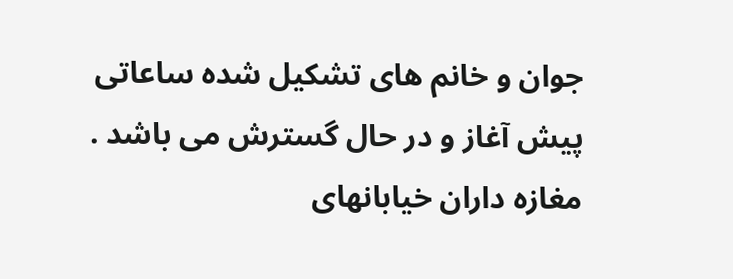جوان و خانم های تشکیل شده ساعاتی پیش آغاز و در حال گسترش می باشد . مغازه داران خیابانهای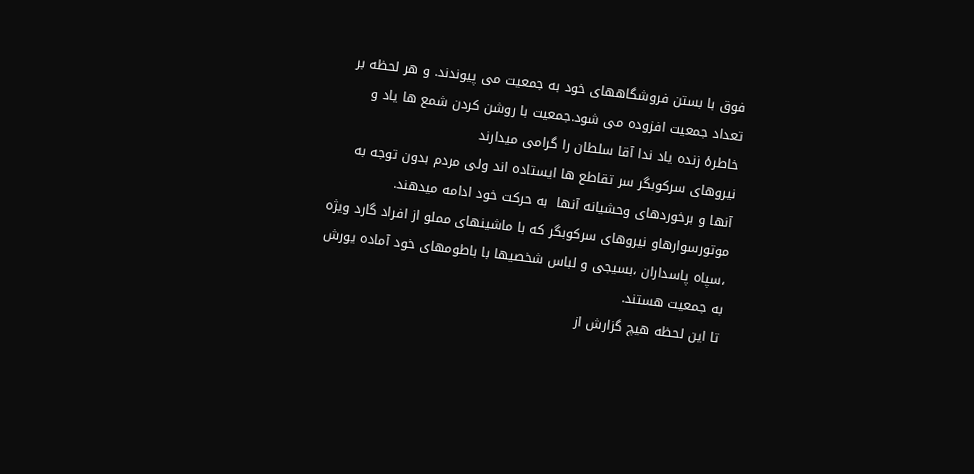فوق با بستن فروشگاههای خود به جمعیت می پیوندند. و هر لحظه بر تعداد جمعیت افزوده می شود.جمعیت با روشن کردن شمع ها یاد و خاطرۀ زنده یاد ندا آقا سلطان را گرامی میدارند
نیروهای سرکوبگر سر تقاطع ها ایستاده اند ولی مردم بدون توجه به آنها و برخوردهای وحشیانه آنها  به حرکت خود ادامه میدهند.
موتورسوارهاو نیروهای سرکوبگر که با ماشینهای مملو از افراد گارد ویژه ،سپاه پاسداران ،بسیجی و لباس شخصیها با باطومهای خود آماده یورش به جمعیت هستند.
تا این لحظه هیچ گزارش از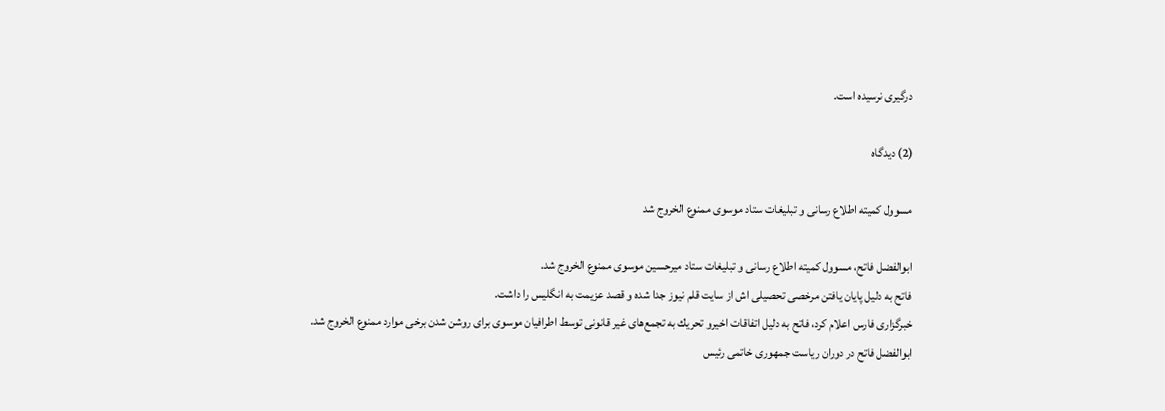درگیری نرسیده است.

(2) دیدگاه

مسوول کمیته اطلاع رسانی و تبلیغات ستاد موسوی ممنوع الخروج شد

ابوالفضل فاتح، مسوول کمیته اطلاع رسانی و تبلیغات ستاد میرحسین موسوی ممنوع الخروج شد.
فاتح به دلیل پایان یافتن مرخصی تحصیلی اش از سایت قلم نیوز جدا شده و قصد عزیمت به انگلیس را داشت.
خبرگزاری فارس اعلام کرد، فاتح به دلیل اتفاقات اخیرو تحریك به تجمع‌های غیر قانونی توسط اطرافیان موسوی برای روشن شدن برخی موارد ممنوع الخروج شد.
ابوالفضل فاتح در دوران رياست جمهوری خاتمی رئيس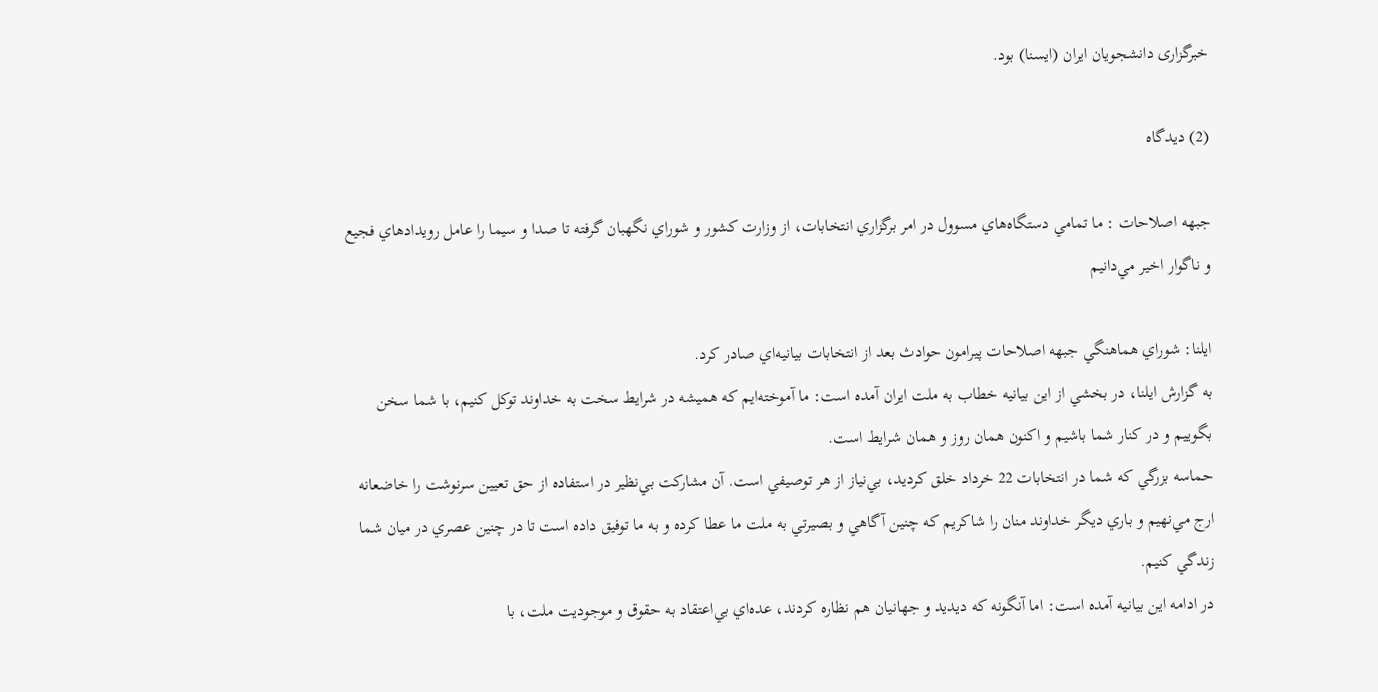خبرگزاری دانشجويان ايران (ايسنا) بود.

(2) دیدگاه

جبهه اصلاحات : ما تمامي دستگاه‌هاي مسوول در امر برگزاري انتخابات، از وزارت كشور و شوراي نگهبان گرفته تا صدا و سيما را عامل رويدادهاي فجيع و ناگوار اخير مي‌‌دانيم

ایلنا: شوراي هماهنگي جبهه اصلاحات پيرامون حوادث بعد از انتخابات بيانيه‌اي صادر كرد.
به گزارش ايلنا، در بخشي از اين بيانيه خطاب به ملت ايران آمده است: ما آموخته‌ايم كه هميشه در شرايط سخت به خداوند توكل كنيم، با شما سخن بگوييم و در كنار شما باشيم و اكنون همان روز و همان شرايط است.
حماسه بزرگي كه شما در انتخابات 22 خرداد خلق كرديد، بي‌نياز از هر توصيفي است. آن مشاركت بي‌نظير در استفاده از حق تعيين سرنوشت را خاضعانه ارج مي‌نهيم و باري ديگر خداوند منان را شاكريم كه چنين آگاهي و بصيرتي به ملت ما عطا كرده و به ما توفيق داده است تا در چنين عصري در ميان شما زندگي كنيم.
در ادامه اين بيانيه آمده است: اما آنگونه كه ديديد و جهانيان هم نظاره كردند، عده‌اي بي‌اعتقاد به حقوق و موجوديت ملت، با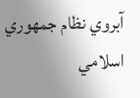آبروي نظام جمهوري اسلامي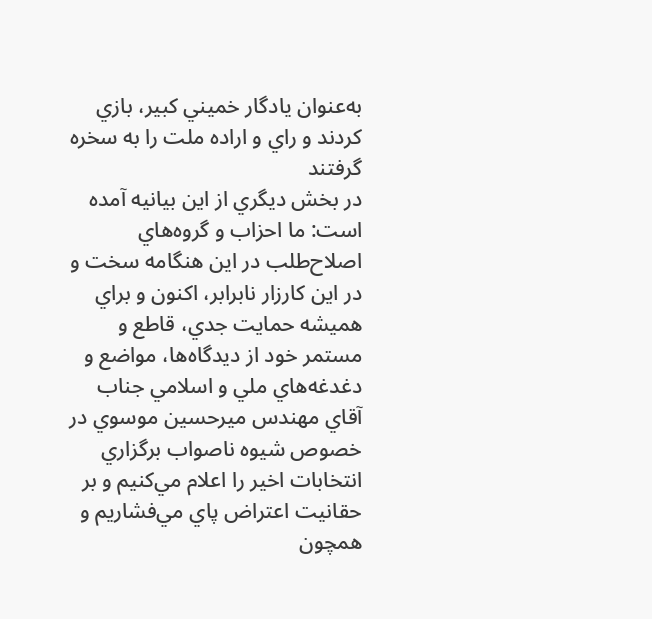به‌عنوان يادگار خميني كبير، بازي كردند و راي و اراده ملت را به سخره گرفتند
در بخش ديگري از اين بيانيه آمده است: ما احزاب و گروه‌هاي اصلاح‌طلب در اين هنگامه سخت و در اين كارزار نابرابر، اكنون و براي هميشه حمايت جدي، قاطع و مستمر خود از ديدگاه‌ها، مواضع و دغدغه‌هاي ملي و اسلامي جناب آقاي مهندس ميرحسين موسوي در خصوص شيوه ناصواب برگزاري انتخابات اخير را اعلام مي‌كنيم و بر حقانيت اعتراض پاي مي‌فشاريم و همچون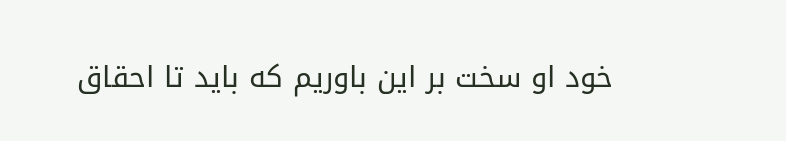خود او سخت بر اين باوريم كه بايد تا احقاق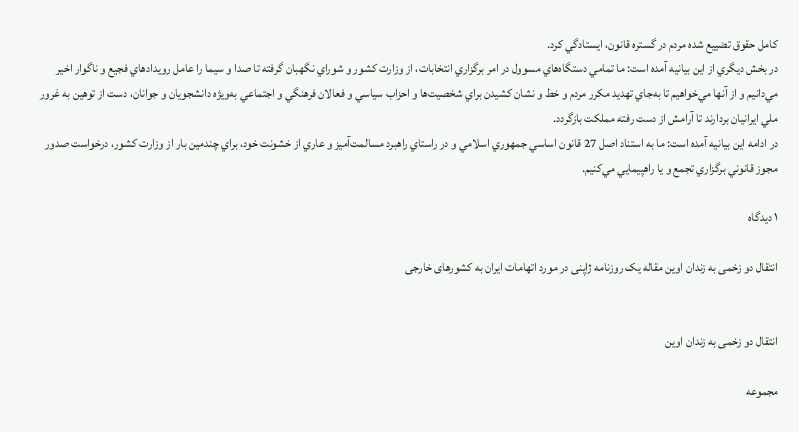كامل حقوق تضييع شده مردم در گستره قانون، ايستادگي كرد.
در بخش ديگري از اين بيانيه آمده است: ما تمامي دستگاه‌هاي مسوول در امر برگزاري انتخابات، از وزارت كشور و شوراي نگهبان گرفته تا صدا و سيما را عامل رويدادهاي فجيع و ناگوار اخير مي‌‌دانيم و از آنها مي‌خواهيم تا به‌جاي تهديد مكرر مردم و خط و نشان كشيدن براي شخصيت‌ها و احزاب سياسي و فعالان فرهنگي و اجتماعي به‌ويژه دانشجويان و جوانان، دست از توهين به غرور ملي ايرانيان بردارند تا آرامش از دست رفته مملكت بازگردد.
در ادامه اين بيانيه آمده است: ما به استناد اصل 27 قانون اساسي جمهوري اسلامي و در راستاي راهبرد مسالمت‌آميز و عاري از خشونت خود، براي چندمين بار از وزارت كشور، درخواست صدور مجوز قانوني برگزاري تجمع و يا راهپيمايي مي‌كنيم.

۱ دیدگاه

انتقال دو زخمی به زندان اوین مقاله يک روزنامه ژاپنی در مورد اتهامات ايران به کشورهای خارجی


انتقال دو زخمی به زندان اوین

مجموعه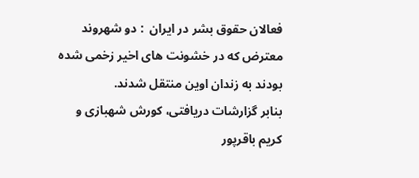فعالان حقوق بشر در ایران  : دو شهروند معترض که در خشونت های اخیر زخمی شده بودند به زندان اوین منتقل شدند.
بنابر گزارشات دریافتی، کورش شهبازی و کریم باقرپور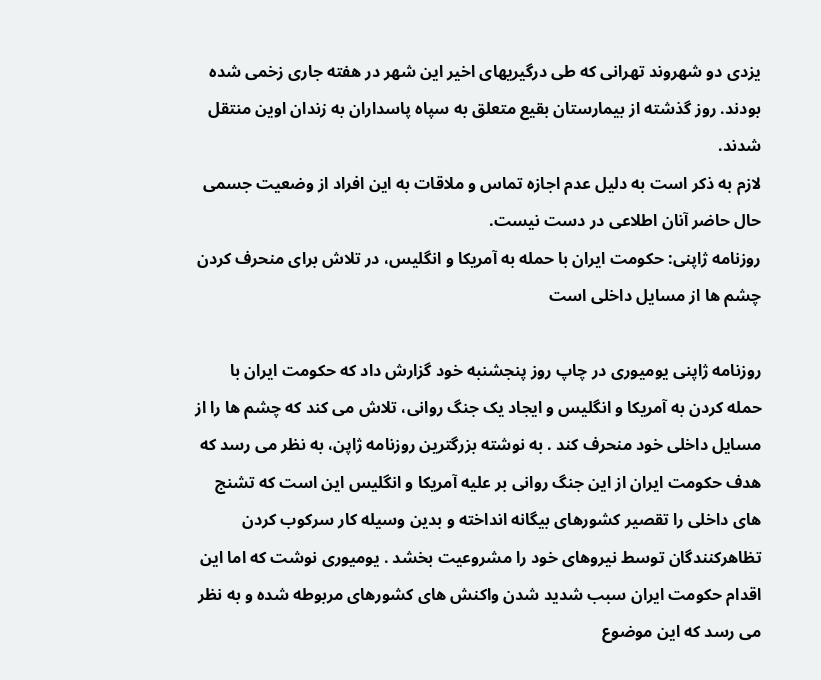یزدی دو شهروند تهرانی که طی درگیریهای اخیر این شهر در هفته جاری زخمی شده بودند. روز گذشته از بیمارستان بقیع متعلق به سپاه پاسداران به زندان اوین منتقل شدند.
لازم به ذکر است به دلیل عدم اجازه تماس و ملاقات به این افراد از وضعیت جسمی حال حاضر آنان اطلاعی در دست نیست.
روزنامه ژاپنی: حکومت ایران با حمله به آمریکا و انگلیس، در تلاش برای منحرف کردن چشم ها از مسایل داخلی است

روزنامه ژاپنی یومیوری در چاپ روز پنجشنبه خود گزارش داد که حکومت ایران با حمله کردن به آمریکا و انگلیس و ایجاد یک جنگ روانی، تلاش می کند که چشم ها را از مسایل داخلی خود منحرف کند . به نوشته بزرگترین روزنامه ژاپن، به نظر می رسد که هدف حکومت ایران از این جنگ روانی بر علیه آمریکا و انگلیس این است که تشنج های داخلی را تقصیر کشورهای بیگانه انداخته و بدین وسیله کار سرکوب کردن تظاهرکنندگان توسط نیروهای خود را مشروعیت بخشد . یومیوری نوشت که اما این اقدام حکومت ایران سبب شدید شدن واکنش های کشورهای مربوطه شده و به نظر می رسد که این موضوع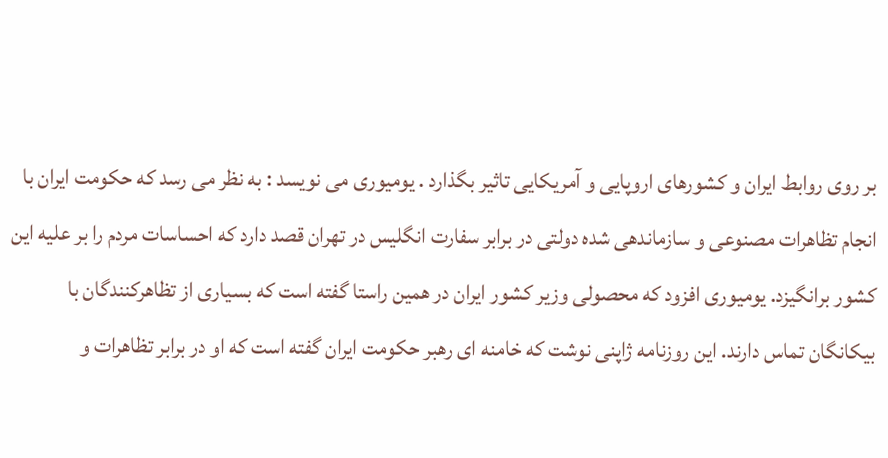بر روی روابط ایران و کشورهای اروپایی و آمریکایی تاثیر بگذارد . یومیوری می نویسد : به نظر می رسد که حکومت ایران با انجام تظاهرات مصنوعی و سازماندهی شده دولتی در برابر سفارت انگلیس در تهران قصد دارد که احساسات مردم را بر علیه این کشور برانگیزد. یومیوری افزود که محصولی وزیر کشور ایران در همین راستا گفته است که بسیاری از تظاهرکنندگان با بیکانگان تماس دارند. این روزنامه ژاپنی نوشت که خامنه ای رهبر حکومت ایران گفته است که او در برابر تظاهرات و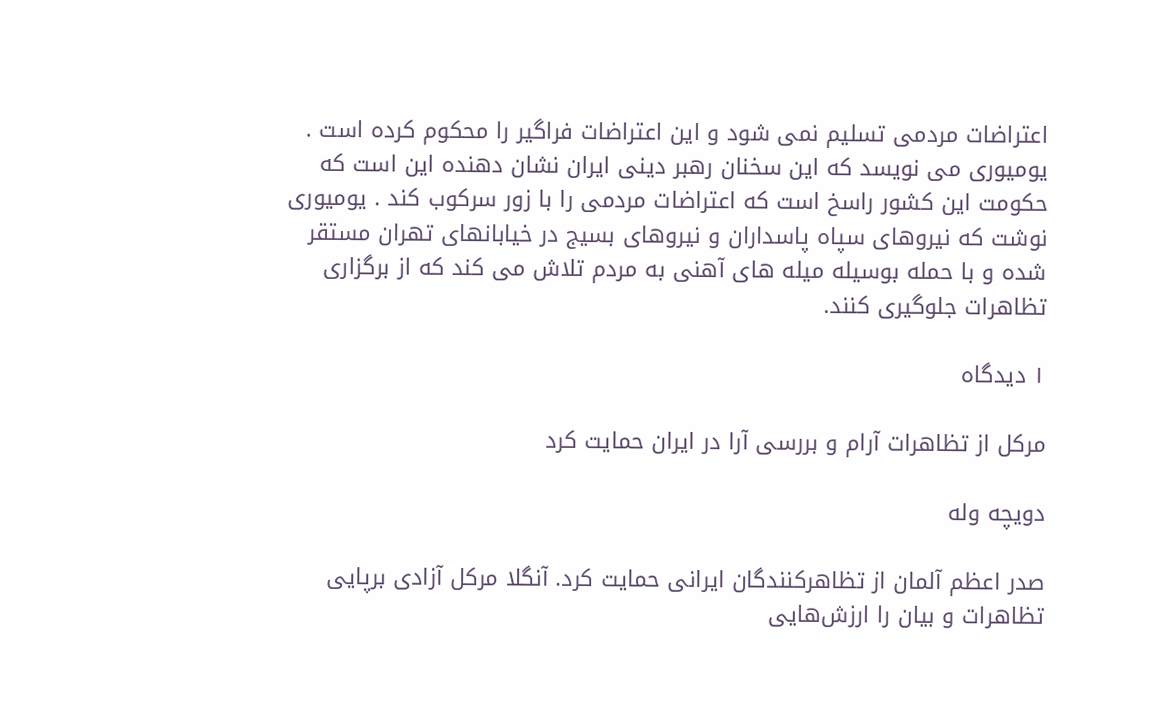اعتراضات مردمی تسلیم نمی شود و این اعتراضات فراگیر را محکوم کرده است . یومیوری می نویسد که این سخنان رهبر دینی ایران نشان دهنده این است که حکومت این کشور راسخ است که اعتراضات مردمی را با زور سرکوب کند . یومیوری نوشت که نیروهای سپاه پاسداران و نیروهای بسیج در خیابانهای تهران مستقر شده و با حمله بوسیله میله های آهنی به مردم تلاش می کند که از برگزاری تظاهرات جلوگیری کنند.

۱ دیدگاه

مرکل از تظاهرات آرام و بررسی آرا در ایران حمایت کرد

دویچه وله

صدر اعظم آلمان از تظاهرکنندگان ایرانی حمایت کرد. آنگلا مرکل آزادی برپایی تظاهرات و بیان را ارزش‌هایی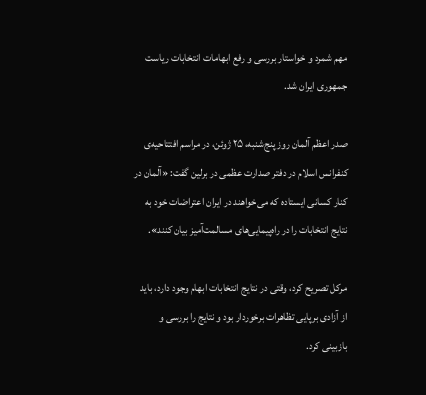مهم شمرد و خواستار بررسی و رفع ابهامات انتخابات ریاست جمهوری ایران شد.

صدر اعظم آلمان روز پنج‌شنبه، ۲۵ ژوئن، در مراسم افتتاحیه‌ی کنفرانس اسلام در دفتر صدارت عظمی در برلین گفت: «آلمان در کنار کسانی ایستاده که می‌خواهند در ایران اعتراضات خود به نتایج انتخابات را در راه‌پیمایی‌های مسالمت‌‌آمیز بیان کنند».

مرکل تصریح کرد، وقتی در نتایج انتخابات ابهام وجود دارد، باید از آزادی برپایی تظاهرات برخوردار بود و نتایج را بررسی و بازبینی کرد.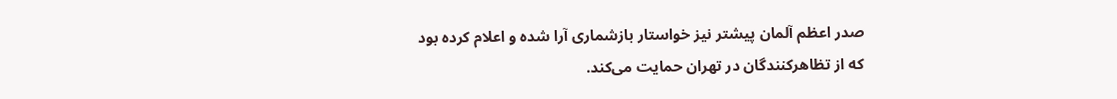صدر اعظم آلمان پیشتر نیز خواستار بازشماری آرا شده و اعلام کرده بود که از تظاهرکنندگان در تهران حمایت می‌کند.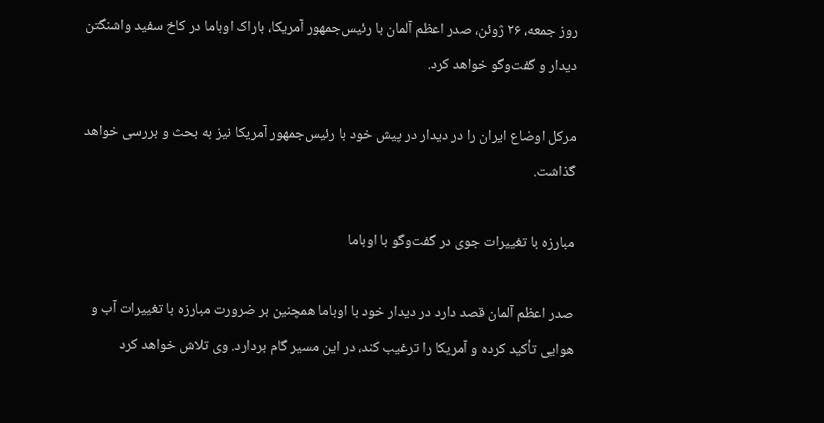روز جمعه، ۲۶ ژوئن، صدر اعظم آلمان با رئيس‌جمهور آمریکا، باراک اوباما در کاخ سفید واشنگتن دیدار و گفت‌وگو خواهد کرد.

مرکل اوضاع ایران را در دیدار در پیش خود با رئيس‌جمهور آمریکا نیز به بحث و بررسی خواهد گذاشت.

مبارزه با تغییرات جوی در گفت‌وگو با اوباما

صدر اعظم آلمان قصد دارد در دیدار خود با اوباما همچنین بر ضرورت مبارزه با تغییرات آب و هوایی تأکید کرده و آمریکا را ترغیب کند، در این مسیر گام بردارد. وی تلاش خواهد کرد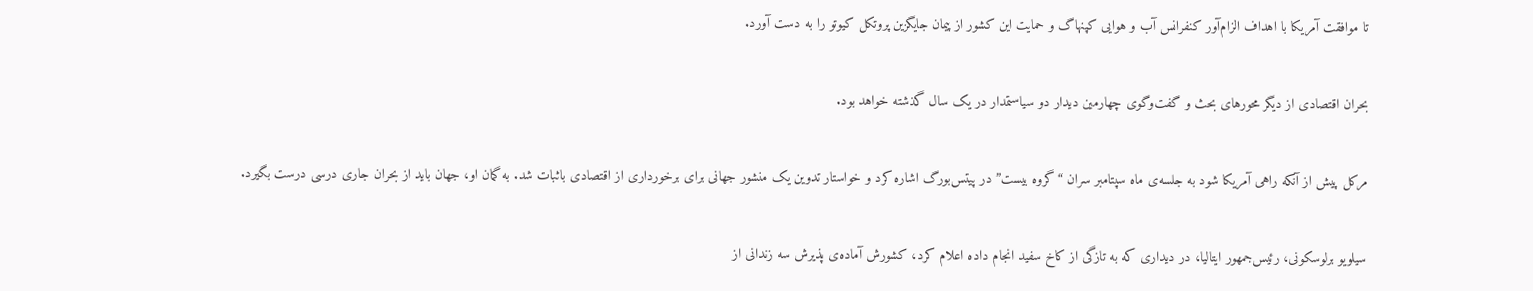تا موافقت آمریکا با اهداف الزام‌آور کنفرانس ‌آب و هوایی کپنهاگ و حمایت این کشور از پیمان جایگزین پروتکل کیوتو را به دست آورد.

بحران اقتصادی از دیگر محورهای بحث و گفت‌‌وگوی چهارمین دیدار دو سیاستمدار در یک سال گذشته خواهد بود.

مرکل پیش از آنکه راهی آمریکا شود به جلسه‌ی ماه سپتامبر سران “گروه بیست” در پیتس‌بورگ اشاره کرد و خواستار تدوین یک منشور جهانی برای برخورداری از اقتصادی باثبات شد. به گمان او، جهان باید از بحران جاری درسی درست بگیرد.

سیلویو برلوسکونی، رئيس‌جمهور ایتالیا، در دیداری که به تازگی از کاخ سفید انجام داده اعلام کرد، کشورش آماده‌ی پذیرش سه زندانی از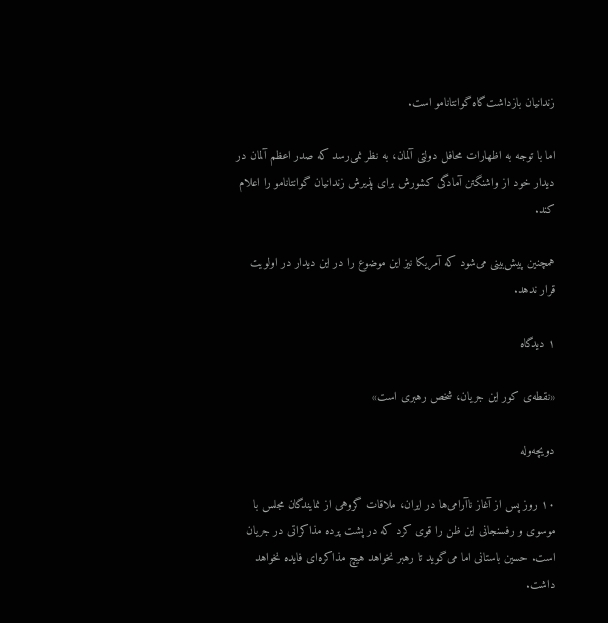زندانیان بازداشت‌گاه گوانتانامو است.

اما با توجه به اظهارات محافل دولتی آلمان، به نظر نمی‌رسد که صدر اعظم ‌آلمان در دیدار خود از واشنگتن آمادگی کشورش برای پذیرش زندانیان گوانتانامو را اعلام کند.

همچنین پیش‌بینی می‌شود که آمریکا نیز این موضوع را در این دیدار در اولویت قرار ندهد.

۱ دیدگاه

«نقطه‌ی کور این جریان، شخص رهبری است»

دویچه‌وله

۱۰ روز پس از آغاز ناآرامی‌ها در ایران، ملاقات گروهی از نمایندگان مجلس با موسوی و رفسنجانی این ظن را قوی کرد که در پشت پرده مذاکراتی در جریان است. حسین باستانی اما می‌گوید تا رهبر نخواهد هیچ مذاکره‌ای فایده نخواهد داشت.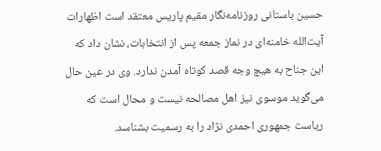حسین باستانی روزنامه‌نگار مقیم پاریس معتقد است اظهارات آیت‌الله خامنه‌ای در نماز جمعه پس از انتخابات، نشان داد که این جناح به هیچ وجه قصد کوتاه آمدن ندارد. وی در عین حال می‌گوید موسوی نیز اهل مصالحه نیست و محال است که ریاست جمهوری احمدی نژاد را به رسمیت بشناسد.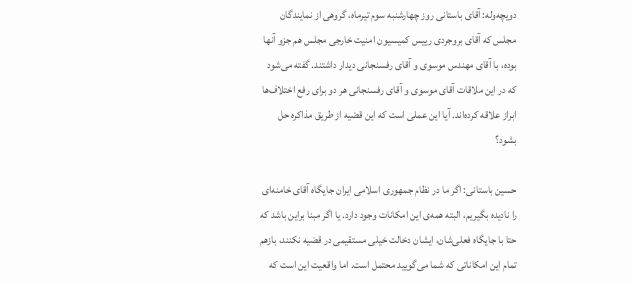دویچه‌وله: آقای باستانی روز چهارشنبه سوم تیرماه، گروهی از نمایندگان مجلس که آقای بروجردی رییس کمیسیون امنیت خارجی مجلس هم جزو آنها بوده، با آقای مهندس موسوی و آقای رفسنجانی دیدار داشتند. گفته می‌شود که در این ملاقات آقای موسوی و آقای رفسنجانی هر دو برای رفع اختلاف‌ها ابراز علاقه کرده‌اند. آیا این عملی است که این قضیه از طریق مذاکره حل بشود؟

حسین باستانی: اگر ما در نظام جمهوری اسلامی ایران جایگاه آقای خامنه‌ای را نادیده بگیریم، البته همه‌ی این امکانات وجود دارد. یا اگر مبنا براین باشد که حتا با جایگاه فعلی‌شان، ایشان دخالت خیلی مستقیمی در قضیه نکنند، بازهم تمام این امکاناتی که شما می‌گویید محتمل است. اما واقعیت این است که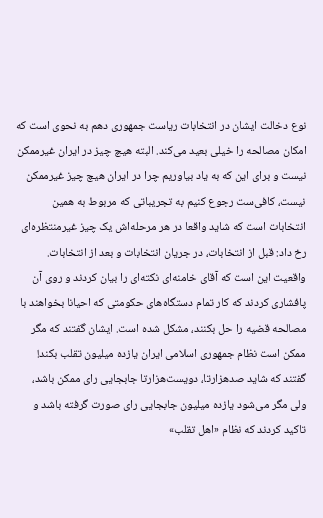نوع دخالت ایشان در انتخابات ریاست جمهوری دهم به نحوی است که امکان مصالحه را خیلی بعید می‌کند. البته هیچ چیز در ایران غیرممکن نیست و برای این که به یاد بیاوریم چرا در ایران هیچ چیز غیرممکن نیست، کافی‌ست رجوع کنیم به تجریباتی که مربوط به همین انتخابات است که شاید واقعا در هر مرحله‌اش یک چیز غیرمنتظره‌ای رخ داد: قبل از انتخابات، در جریان انتخابات و بعد از انتخابات. واقعیت این است که آقای خامنه‌ای نکته‌ای را بیان کردند و روی آن پافشاری کردند که کار تمام دستگاه‌های حکومتی که احیانا بخواهند با مصالحه قضیه را حل بکنند، مشکل شده است. ایشان گفتند که مگر ممکن است نظام جمهوری اسلامی ایران یازده میلیون تقلب بکند! گفتند که شاید صدهزارتا، دویست‌هزارتا جابجایی رای ممکن باشد، ولی مگر می‌شود یازده میلیون جابجایی رای صورت گرفته باشد و تاکید کردند که نظام «اهل تقلب»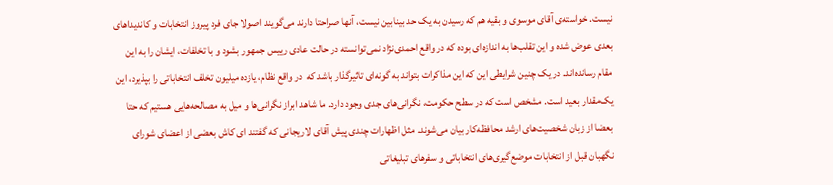نیست. خواسته‌ی آقای موسوی و بقیه هم که رسیدن به یک حد بینابین نیست، آنها صراحتا دارند می‌گویند اصولا جای فرد پیروز انتخابات و کاندیداهای بعدی عوض شده و این تقلب‌ها به اندازه‌ای بوده که در واقع احمدی‌نژاد نمی‌توانسته در حالت عادی رییس جمهور بشود و با تخلفات، ایشان را به این مقام رسانده‌اند. در یک چنین شرایطی این که این مذاکرات بتواند به گونه‌ای تاثیرگذار باشد که  در واقع نظام، یازده میلیون تخلف انتخاباتی را بپذیرد، این یک‌مقدار بعید است. مشخص است که در سطح حکومت، نگرانی‌های جدی وجود دارد. ما شاهد ابراز نگرانی‌ها و میل به مصالحه‌هایی هستیم که حتا بعضا از زبان شخصیت‌های ارشد محافظه‌کار بیان می‌شوند. مثل اظهارات چندی پیش آقای لاریجانی که گفتند ای کاش بعضی از اعضای شورای نگهبان قبل از انتخابات موضع‌گیری‌های انتخاباتی و سفرهای تبلیغاتی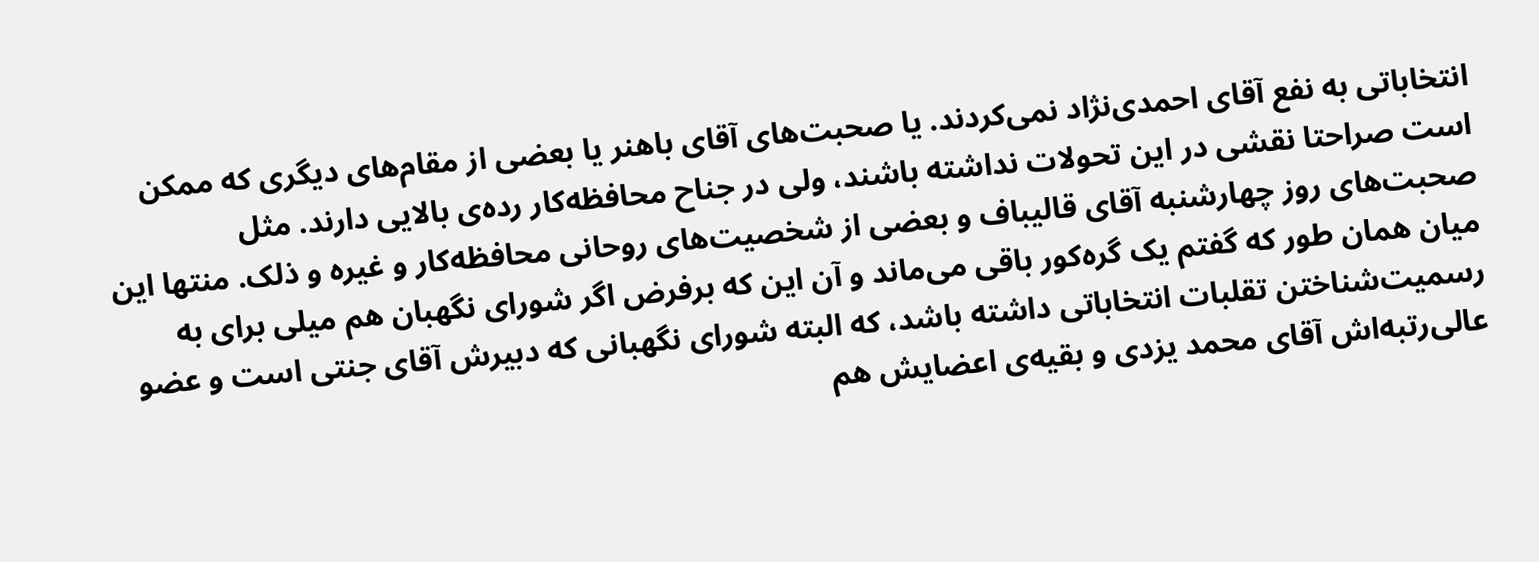انتخاباتی به نفع آقای احمدی‌نژاد نمی‌کردند. یا صحبت‌های آقای باهنر یا بعضی از مقام‌های دیگری که ممکن است صراحتا نقشی در این تحولات نداشته باشند، ولی در جناح محافظه‌کار رده‌ی بالایی دارند. مثل صحبت‌های روز چهارشنبه آقای قالیباف و بعضی از شخصیت‌های روحانی محافظه‌کار و غیره و ذلک. منتها این میان همان طور که گفتم یک گره‌کور باقی می‌ماند و آن این که برفرض اگر شورای نگهبان هم میلی برای به رسمیت‌شناختن تقلبات انتخاباتی داشته باشد، که البته شورای نگهبانی که دبیرش آقای جنتی است و عضو عالی‌رتبه‌اش آقای محمد یزدی و بقیه‌ی ‌اعضایش هم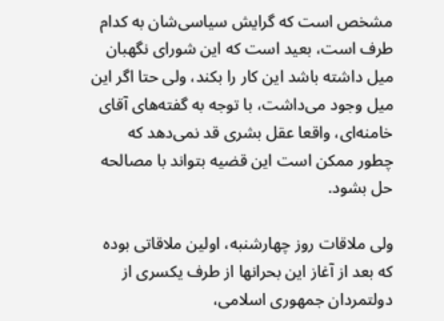مشخص است که گرایش سیاسی‌شان به کدام طرف است، بعید است که این شورای نگهبان میل داشته باشد این کار را بکند، ولی حتا اگر این میل وجود می‌داشت، با توجه به گفته‌های آقای خامنه‌ای، واقعا عقل بشری قد نمی‌دهد که چطور ممکن است این قضیه بتواند با مصالحه حل بشود.

ولی ملاقات روز چهارشنبه، اولین ملاقاتی بوده که بعد از آغاز این بحرانها از طرف یکسری از دولتمردان جمهوری اسلامی،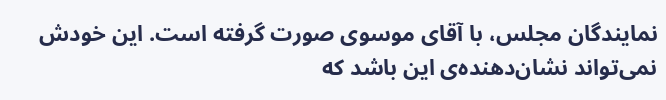نمایندگان مجلس، با آقای موسوی صورت گرفته است. این خودش نمی‌تواند نشان‌دهنده‌ی این باشد که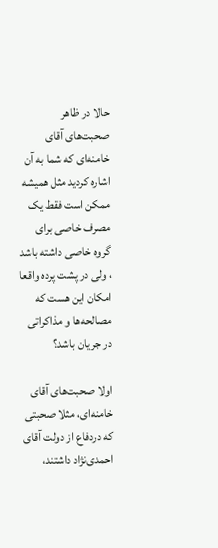حالا در ظاهر صحبت‌های آقای خامنه‌ای که شما به آن اشاره کردید مثل همیشه ممکن است فقط یک مصرف خاصی برای گروه خاصی داشته باشد ، ولی در پشت پرده واقعا امکان این هست که مصالحه‌ها و مذاکراتی در جریان باشد؟

اولا صحبت‌های آقای خامنه‌ای، مثلا صحبتی که دردفاع از دولت آقای احمدی‌نژاد داشتند،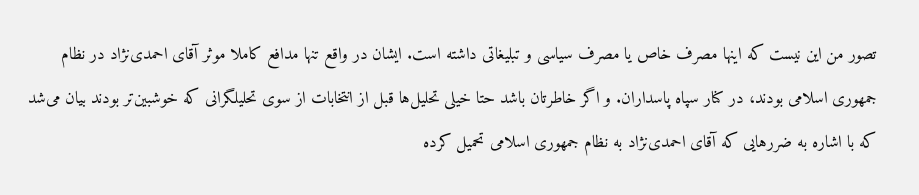تصور من این نیست که اینها مصرف خاص یا مصرف سیاسی و تبلیغاتی داشته است. ایشان در واقع تنها مدافع کاملا موثر آقای احمدی‌نژاد در نظام جمهوری اسلامی بودند، در کنار سپاه پاسداران. و اگر خاطرتان باشد حتا خیلی تحلیل‌ها قبل از انتخابات از سوی تحلیلگرانی که خوشبین‌تر بودند بیان می‌شد که با اشاره به ضررهایی که آقای احمدی‌نژاد به نظام جمهوری اسلامی تحمیل کرده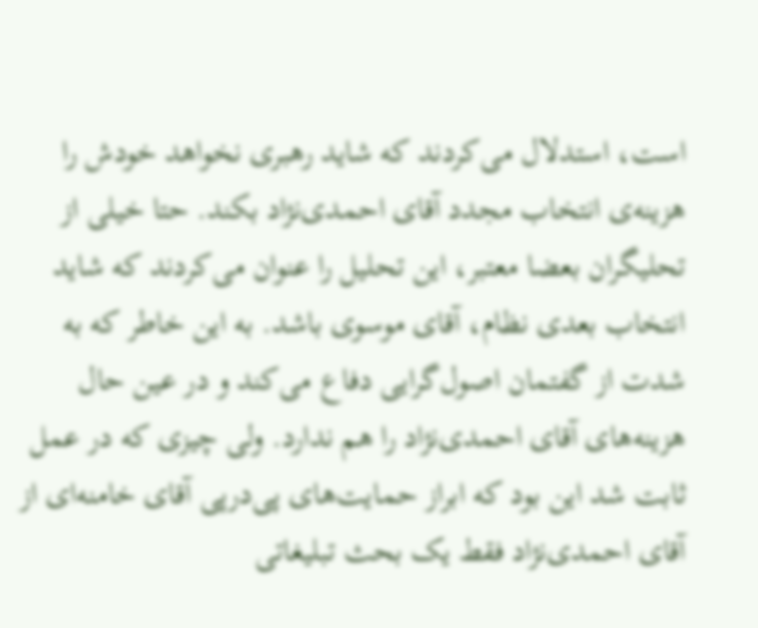است، استدلال می‌کردند که شاید رهبری نخواهد خودش را هزینه‌ی انتخاب مجدد آقای احمدی‌نژاد بکند. حتا خیلی از تحلیگران بعضا معتبر، این تحلیل را عنوان می‌کردند که شاید انتخاب بعدی نظام، آقای موسوی باشد. به این خاطر که به شدت از گفتمان اصول‌گرایی دفاع می‌کند و در عین حال هزینه‌های آقای احمدی‌نژاد را هم ندارد. ولی چیزی که در عمل ثابت شد این بود که ابراز حمایت‌های پی‌درپی آقای خامنه‌ای از آقای احمدی‌نژاد فقط یک بحث تبلیغاتی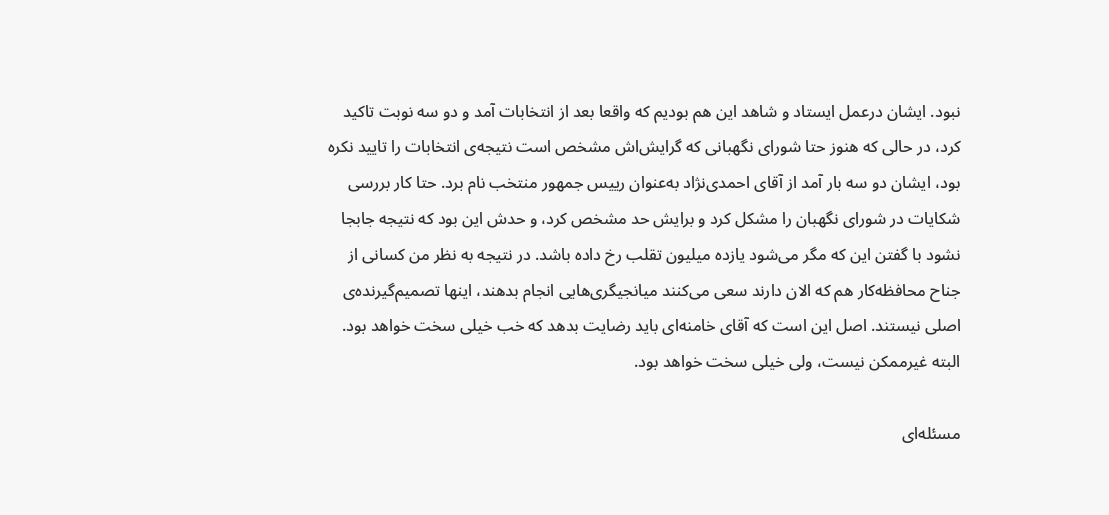نبود. ایشان درعمل ایستاد و شاهد این هم بودیم که واقعا بعد از انتخابات آمد و دو سه نوبت تاکید کرد، در حالی که هنوز حتا شورای نگهبانی که گرایش‌اش مشخص است نتیجه‌ی انتخابات را تایید نکره بود، ایشان دو سه بار آمد از آقای احمدی‌نژاد به‌عنوان رییس جمهور منتخب نام برد. حتا کار بررسی شکایات در شورای نگهبان را مشکل کرد و برایش حد مشخص کرد، و حدش این بود که نتیجه جابجا نشود با گفتن این که مگر می‌شود یازده میلیون تقلب رخ داده باشد. در نتیجه به نظر من کسانی از جناح محافظه‌کار هم که الان دارند سعی می‌کنند میانجیگری‌هایی انجام بدهند، اینها تصمیم‌گیرنده‌ی اصلی نیستند. اصل این است که آقای خامنه‌ای باید رضایت بدهد که خب خیلی سخت خواهد بود. البته غیرممکن نیست، ولی خیلی سخت خواهد بود.

مسئله‌ای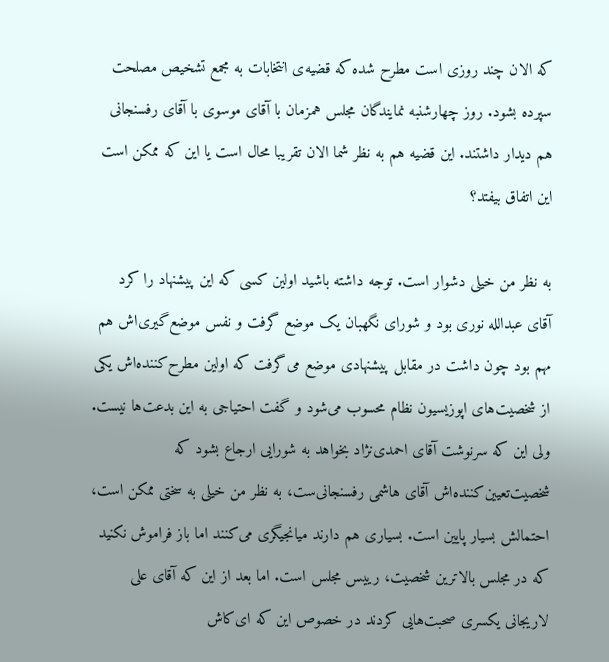که الان چند روزی است مطرح شده که قضیه‌ی انتخابات به مجمع تشخیص مصلحت سپرده بشود. روز چهارشنبه نمایندگان مجلس همزمان با آقای موسوی با آقای رفسنجانی هم دیدار داشتند. این قضیه هم به نظر شما الان تقریبا محال است یا این که ممکن است این اتفاق بیفتد؟

به نظر من خیلی دشوار است. توجه داشته باشید اولین کسی که این پیشنهاد را کرد آقای عبدالله نوری بود و شورای نگهبان یک موضع گرفت و نفس موضع‌گیری‌اش هم مهم بود چون داشت در مقابل پیشنهادی موضع می‌گرفت که اولین مطرح‌کننده‌اش یکی از شخصیت‌های اپوزیسیون نظام محسوب می‌شود و گفت احتیاجی به این بدعت‌ها نیست. ولی این که سرنوشت آقای احمدی‌نژاد بخواهد به شورایی ارجاع بشود که شخصیت‌تعیین‌کننده‌اش آقای هاشمی رفسنجانی‌ست، به نظر من خیلی به سختی ممکن است، احتمالش بسیار پایین است. بسیاری هم دارند میانجیگری می‌کنند اما باز فراموش نکنید که در مجلس بالاترین شخصیت، رییس مجلس است. اما بعد از این که آقای علی لاریجانی یکسری صحبت‌هایی کردند در خصوص این که ای‌کاش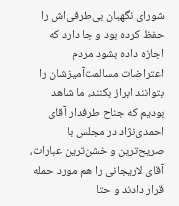شورای نگهبان بی‌طرفی‌اش را حفظ کرده بود و جا دارد که اجازه داده بشود مردم اعتراضات مسالمت‌آمیزشان را بتوانند ابراز بکنند، ما شاهد بودیم که جناح طرفدار آقای احمدی‌نژاد در مجلس با صریح‌ترین و خشن‌ترین عبارات، آقای لاریجانی را هم مورد حمله قرار دادند و حتا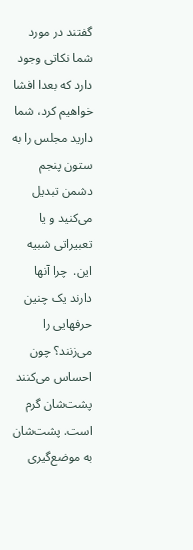گفتند در مورد شما نکاتی وجود دارد که بعدا افشا خواهیم کرد، شما دارید مجلس را به ستون پنجم دشمن تبدیل می‌کنید و یا تعبیراتی شبیه این.  چرا آنها دارند یک چنین حرفهایی را می‌زنند؟ چون احساس می‌کنند پشت‌شان گرم است. پشت‌شان به موضع‌گیری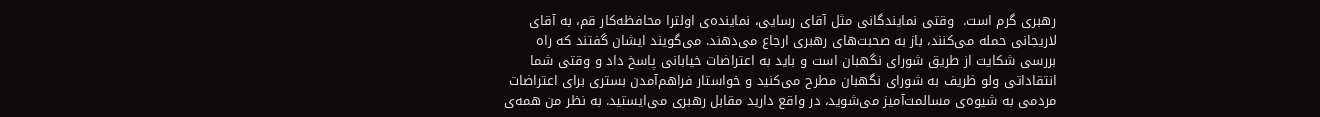رهبری گرم است.  وقتی نمایندگانی مثل آقای رسایی، نماینده‌ی اولترا محافظه‌کار قم، به آقای لاریجانی حمله می‌کنند، باز به صحبت‌های رهبری ارجاع می‌دهند. می‌گویند ایشان گفتند که راه بررسی شکایت از طریق شورای نگهبان است و باید به اعتراضات خیابانی پاسخ داد و وقتی شما انتقاداتی ولو ظریف به شورای نگهبان مطرح می‌کنید و خواستار فراهم‌آمدن بستری برای اعتراضات مردمی به شیوه‌ی مسالمت‌آمیز می‌شوید، در واقع دارید مقابل رهبری می‌ایستید. به نظر من همه‌ی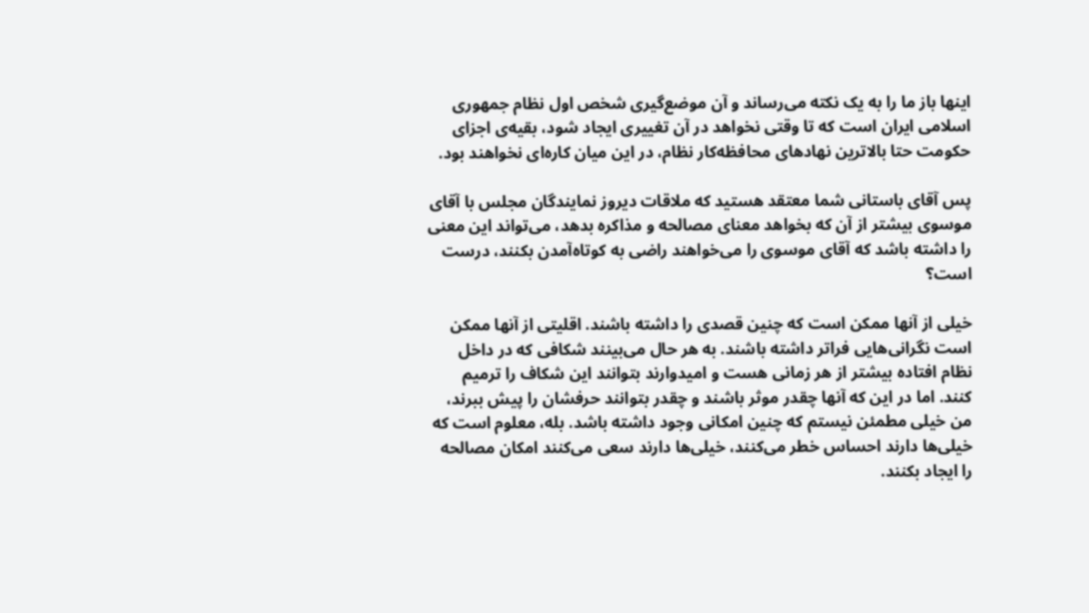اینها باز ما را به یک نکته می‌رساند و آن موضع‌گیری شخص اول نظام جمهوری اسلامی ایران است که تا وقتی نخواهد در آن تغییری ایجاد شود، بقیه‌ی اجزای حکومت حتا بالاترین نهادهای محافظه‌کار نظام، در این میان کاره‌ای نخواهند بود.

پس آقای باستانی شما معتقد هستید که ملاقات دیروز نمایندگان مجلس با آقای موسوی بیشتر از آن که بخواهد معنای مصالحه و مذاکره بدهد، می‌تواند این معنی را داشته باشد که آقای موسوی را می‌خواهند راضی به کوتاه‌آمدن بکنند، درست است؟

خیلی از آنها ممکن است که چنین قصدی را داشته باشند. اقلیتی از آنها ممکن است نگرانی‌هایی فراتر داشته باشند. به هر حال می‌بینند شکافی که در داخل نظام افتاده بیشتر از هر زمانی هست و امیدوارند بتوانند این شکاف را ترمیم کنند. اما در این که آنها چقدر موثر باشند و چقدر بتوانند حرفشان را پیش ببرند، من خیلی مطمئن نیستم که چنین امکانی وجود داشته باشد. بله، معلوم است که خیلی‌ها دارند احساس خطر می‌کنند، خیلی‌ها دارند سعی می‌کنند امکان مصالحه را ایجاد بکنند.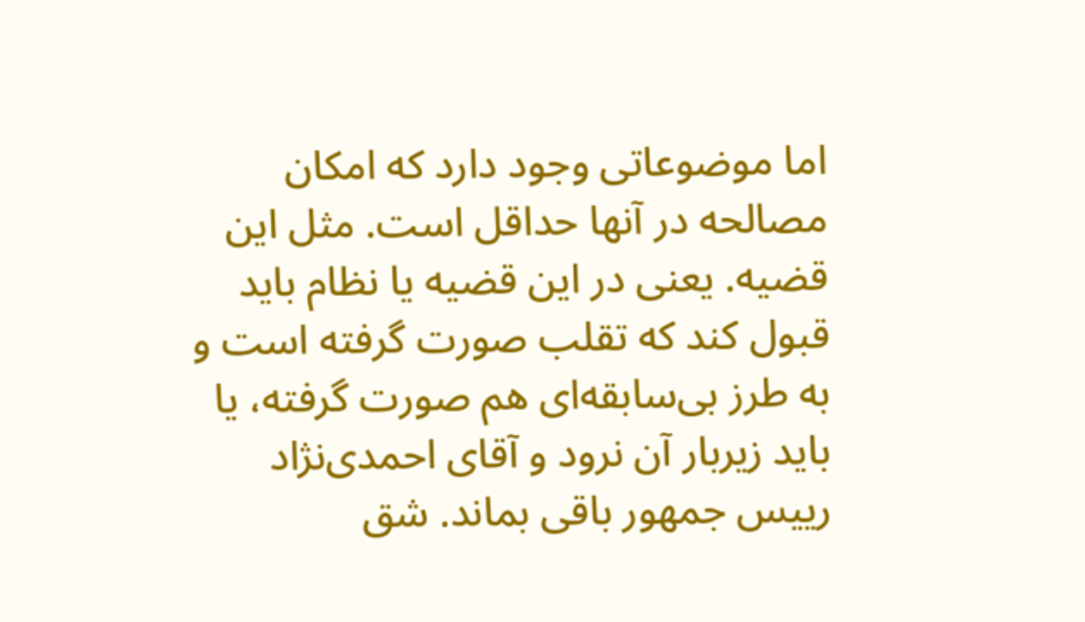اما موضوعاتی وجود دارد که امکان مصالحه در آنها حداقل است. مثل این قضیه. یعنی در این قضیه یا نظام باید قبول کند که تقلب صورت گرفته است و به طرز بی‌سابقه‌ای هم صورت گرفته، یا باید زیربار آن نرود و آقای احمدی‌نژاد رییس جمهور باقی بماند. شق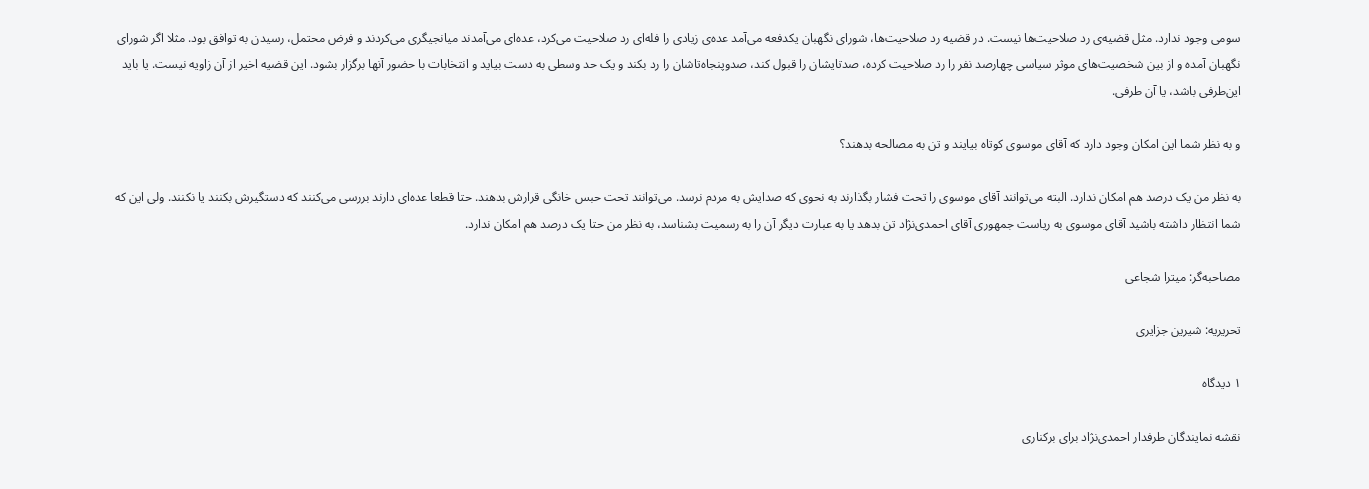سومی وجود ندارد. مثل قضیه‌ی رد صلاحیت‌ها نیست. در قضیه رد صلاحیت‌ها، شورای نگهبان یکدفعه می‌آمد عده‌ی زیادی را فله‌ای رد صلاحیت می‌کرد، عده‌ای می‌آمدند میانجیگری می‌کردند و فرض محتمل، رسیدن به توافق بود. مثلا اگر شورای نگهبان آمده و از بین شخصیت‌های موثر سیاسی چهارصد نفر را رد صلاحیت کرده، صدتایشان را قبول کند، صدوپنجاه‌تاشان را رد بکند و یک حد وسطی به دست بیاید و انتخابات با حضور آنها برگزار بشود. این قضیه اخیر از آن زاویه نیست. یا باید این‌طرفی باشد، یا آن طرفی.

و به نظر شما این امکان وجود دارد که آقای موسوی کوتاه بیایند و تن به مصالحه بدهند؟

به نظر من یک درصد هم امکان ندارد. البته می‌توانند آقای موسوی را تحت فشار بگذارند به نحوی که صدایش به مردم نرسد. می‌توانند تحت حبس خانگی قرارش بدهند. حتا قطعا عده‌ای دارند بررسی می‌کنند که دستگیرش بکنند یا نکنند. ولی این که شما انتظار داشته باشید آقای موسوی به ریاست جمهوری آقای احمدی‌نژاد تن بدهد یا به عبارت دیگر آن را به رسمیت بشناسد، به نظر من حتا یک درصد هم امکان ندارد.

مصاحبه‌گر: میترا شجاعی

تحریریه: شیرین جزایری

۱ دیدگاه

نقشه نمایندگان طرفدار احمدی‌نژاد برای برکناری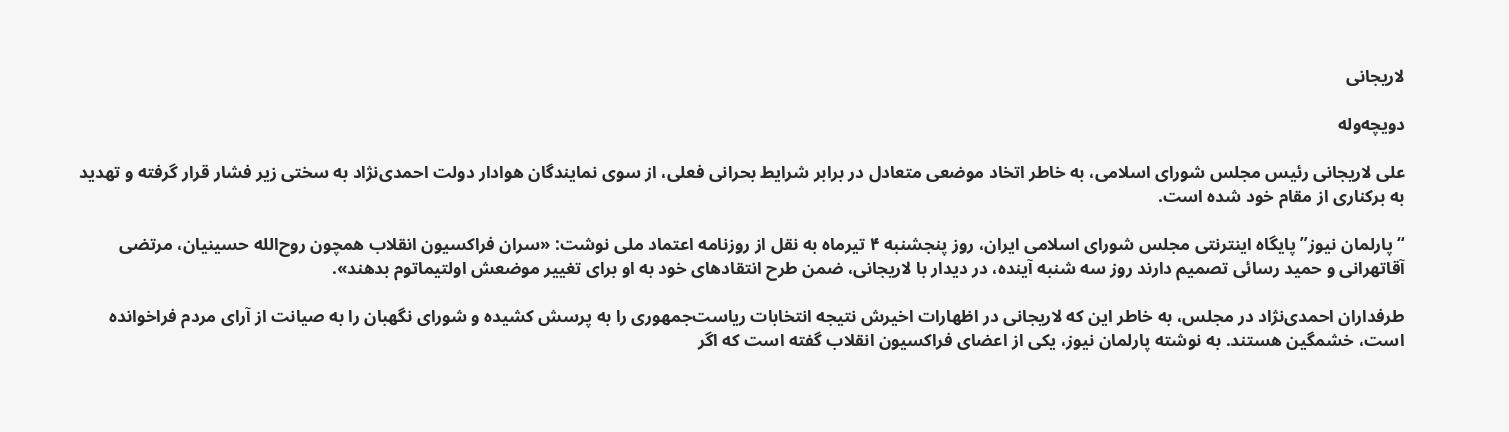لاریجانی

دویچه‌وله

علی لاریجانی رئیس مجلس شورای اسلامی، به خاطر اتخاد موضعی متعادل در برابر شرایط بحرانی فعلی، از سوی نمایندگان هوادار دولت احمدی‌نژاد به سختی زیر فشار قرار گرفته و تهدید به برکناری از مقام خود شده است.

“پارلمان نیوز” پایگاه اینترنتی مجلس شورای اسلامی ایران، روز پنجشنبه ۴ تیرماه به نقل از روزنامه اعتماد ملی نوشت: «سران فراکسیون انقلاب همچون روح‌الله حسینیان، مرتضی آقاتهرانی و حمید رسائی تصمیم دارند روز سه شنبه آینده، در دیدار با لاریجانی، ضمن طرح انتقادهای خود به او برای تغییر موضعش اولتیماتوم بدهند».

طرفداران احمدی‌نژاد در مجلس، به خاطر این که لاریجانی در اظهارات اخیرش نتیجه انتخابات ریاست‌جمهوری را به پرسش کشیده و شورای نگهبان را به صیانت از آرای مردم فراخوانده است، خشمگین هستند. به نوشته پارلمان نیوز، یکی از اعضای فراکسیون انقلاب گفته است که اگر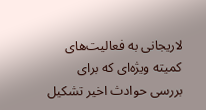لاریجانی به فعالیت‌های کمیته ویژه‌ای که برای بررسی حوادث اخیر تشکیل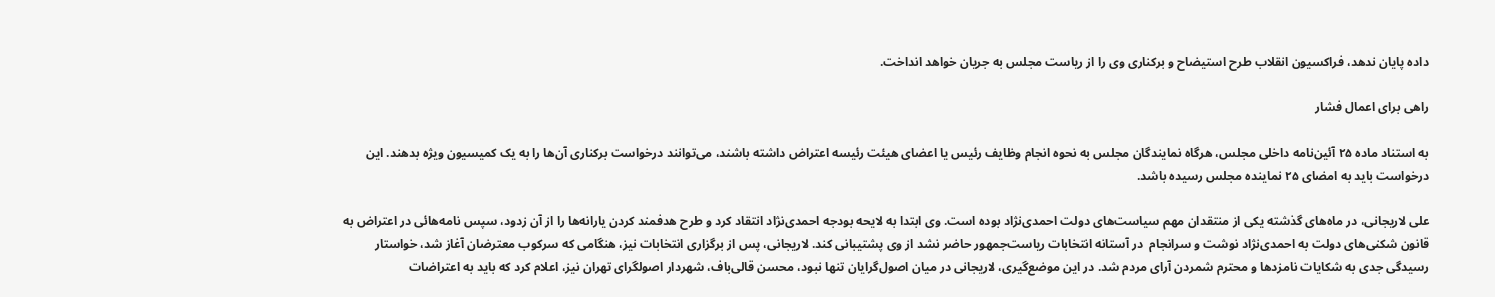داده پایان ندهد، فراکسیون انقلاب طرح استیضاح و برکناری وی را از ریاست مجلس به جریان خواهد انداخت.

راهی برای اعمال فشار

به استناد ماده ۲۵ آئین‌نامه داخلی مجلس، هرگاه نمایندگان مجلس به نحوه انجام وظایف رئیس یا اعضای هیئت رئیسه اعتراض داشته باشند، می‌توانند درخواست برکناری آن‌ها را به یک کمیسیون ویژه بدهند. این درخواست باید به امضای ۲۵ نماینده مجلس رسیده باشد.

علی لاریجانی، در ماه‌های گذشته یکی از منتقدان مهم سیاست‌های دولت احمدی‌نژاد بوده است. وی ابتدا به لایحه بودجه احمدی‌نژاد انتقاد کرد و طرح هدفمند کردن یارانه‌ها را از آن زدود، سپس نامه‌هائی در اعتراض به قانون شکنی‌های دولت به احمدی‌نژاد نوشت و سرانجام  در آستانه انتخابات ریاست‌جمهور حاضر نشد از وی پشتیبانی کند. لاریجانی، پس از برگزاری انتخابات نیز، هنگامی که سرکوب معترضان آغاز شد، خواستار رسیدگی جدی به شکایات نامزدها و محترم شمردن آرای مردم شد. در این موضع‌گیری، لاریجانی در میان اصول‌گرایان تنها نبود، محسن قالی‌باف، شهردار اصولگرای تهران نیز، اعلام کرد که باید به اعتراضات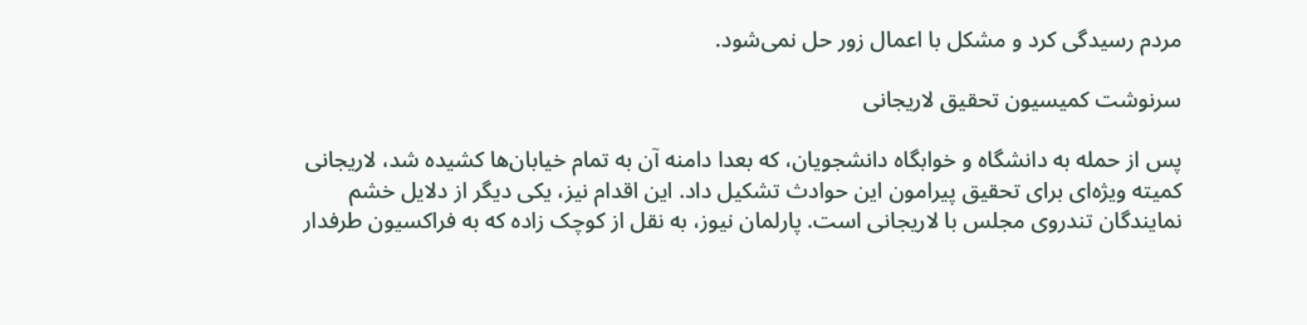مردم رسیدگی کرد و مشکل با اعمال زور حل نمی‌شود.

سرنوشت کمیسیون تحقیق لاریجانی

پس از حمله به دانشگاه و خوابگاه دانشجویان، که بعدا دامنه آن به تمام خیابان‌ها کشیده شد، لاریجانی کمیته ویژه‌ای برای تحقیق پیرامون این حوادث تشکیل داد. این اقدام نیز، یکی دیگر از دلایل خشم نمایندگان تندروی مجلس با لاریجانی است. پارلمان نیوز، به نقل از کوچک زاده که به فراکسیون طرفدار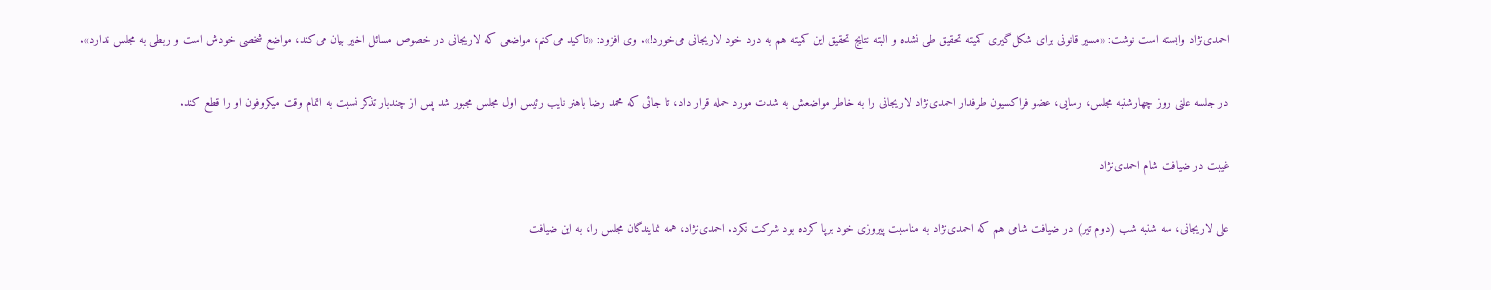احمدی‌نژاد وابسته است نوشت: «مسیر قانونی برای شکل‌گیری کمیته تحقیق طی نشده و البته نتایج تحقیق این کمیته هم به درد خود لاریجانی می‌خورد!». وی افزود: «تاکید می‌کنم، مواضعی که لاریجانی در خصوص مسائل اخیر بیان می‌کند، مواضع شخصی خودش است و ربطی به مجلس ندارد».

در جلسه علنی روز چهارشنبه مجلس، رسایی، عضو فراکسیون طرفدار احمدی‌نژاد لاریجانی را به خاطر مواضعش به شدت مورد حمله قرار داد، تا جائی که محمد رضا باهنر نایب رئیس اول مجلس مجبور شد پس از چندبار تذکر نسبت به اتمام وقت میکروفون او را قطع کند.

غیبت در ضیافت شام احمدی‌نژاد

علی لاریجانی، سه شنبه شب (دوم تیر) در ضیافت شامی هم که احمدی‌نژاد به مناسبت پیروزی خود برپا کرده بود شرکت نکرد. احمدی‌نژاد، همه نمایندگان مجلس را، به این ضیافت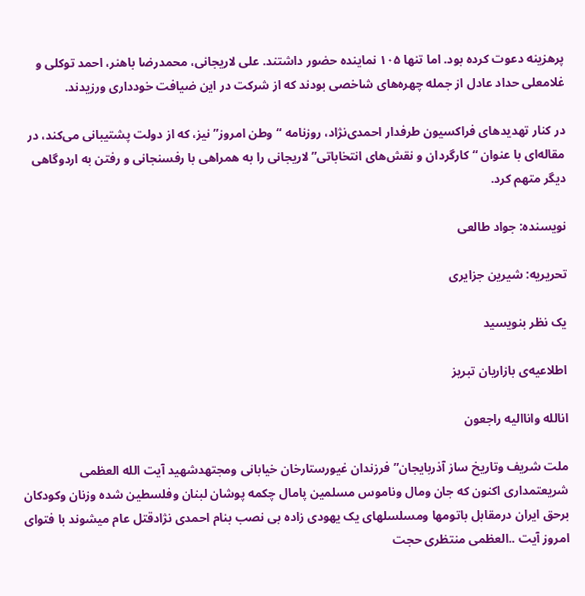پرهزینه دعوت کرده بود. اما تنها ۱۰۵ نماینده حضور داشتند. علی لاریجانی، محمدرضا باهنر، احمد توکلی و غلامعلی حداد عادل از جمله چهره‌های شاخصی بودند که از شرکت در این ضیافت خودداری ورزیدند.

در کنار تهدیدهای فراکسیون طرفدار احمدی‌نژاد، روزنامه “وطن امروز” نیز، که از دولت پشتیبانی می‌کند، در مقاله‌ای با عنوان “کارگردان و نقش‌های انتخاباتی” لاریجانی را به همراهی با رفسنجانی و رفتن به اردوگاهی دیگر متهم کرد.

نویسنده: جواد طالعی

تحریریه: شیرین جزایری

یک نظر بنویسید

اطلاعیه‌ی بازاریان تبریز

انالله واناالیه راجعون

ملت شریف وتاریخ ساز آذربایجان”فرزندان غیورستارخان خیابانی ومجتهدشهید آیت الله العظمی شریعتمداری اکنون که جان ومال وناموس مسلمین پامال چکمه پوشان لبنان وفلسطین شده وزنان وکودکان برحق ایران درمقابل باتومها ومسلسلهای یک یهودی زاده بی نصب بنام احمدی نژادقتل عام میشوند با فتوای امروز آیت ..العظمی منتظری حجت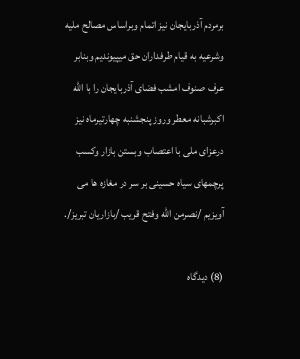برمردم آذربایجان نیز اتمام وبراساس مصالح ملیه وشرعیه به قیام طرفداران حق میپیوندیم وبنابر عرف صنوف امشب فضای آذربایجان را با الله اکبرشبانه معطر وروز پنجشنبه چهارتیرماه نیز درعزای ملی با اعتصاب وبستن بازار وکسب پرچمهای سیاه حسینی بر سر در مغازه ها می آویزیم /نصرمن الله وفتح قریب /بازاریان تبریز/.

(8) دیدگاه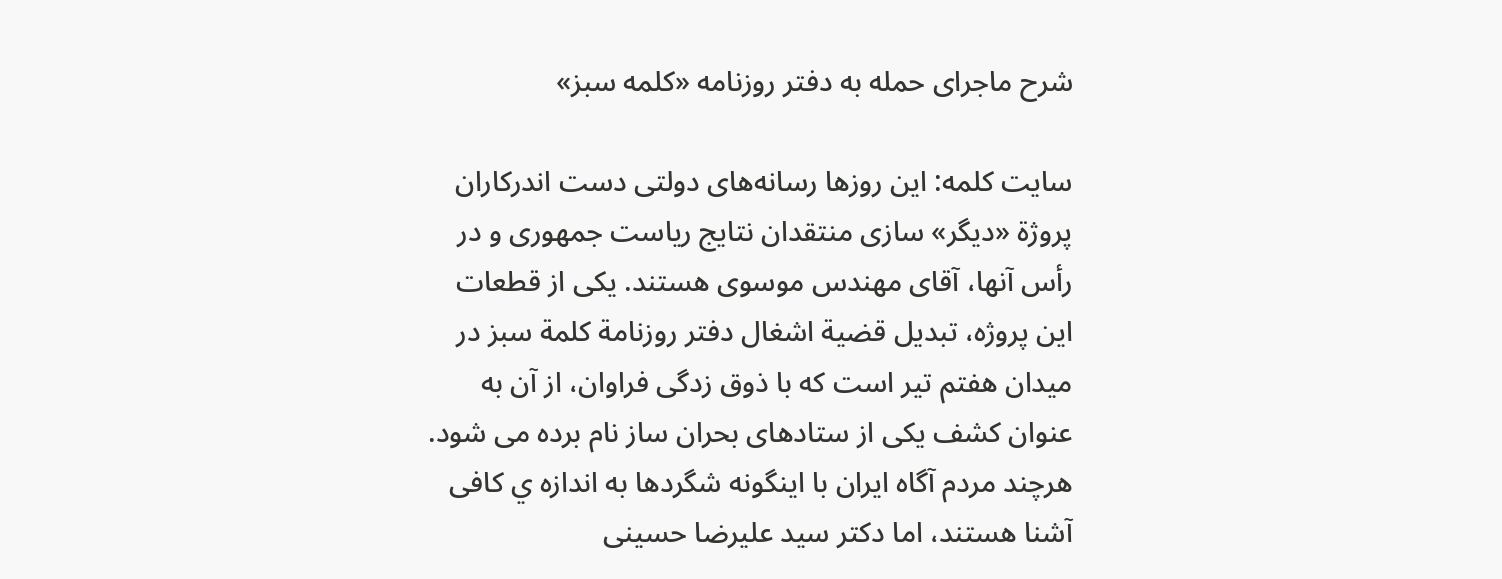شرح ماجرای حمله به دفتر روزنامه «کلمه سبز»

سایت کلمه: این روزها رسانه‌های دولتی دست اندرکاران پروژة «دیگر» سازی منتقدان نتایج ریاست جمهوری و در رأس آنها، آقای مهندس موسوی هستند. یکی از قطعات این پروژه، تبدیل قضیة اشغال دفتر روزنامة کلمة سبز در میدان هفتم تیر است که با ذوق زدگی فراوان، از آن به عنوان کشف یکی از ستادهای بحران ساز نام برده می شود. هرچند مردم آگاه ایران با اینگونه شگردها به اندازه ي کافی آشنا هستند، اما دکتر سید علیرضا حسینی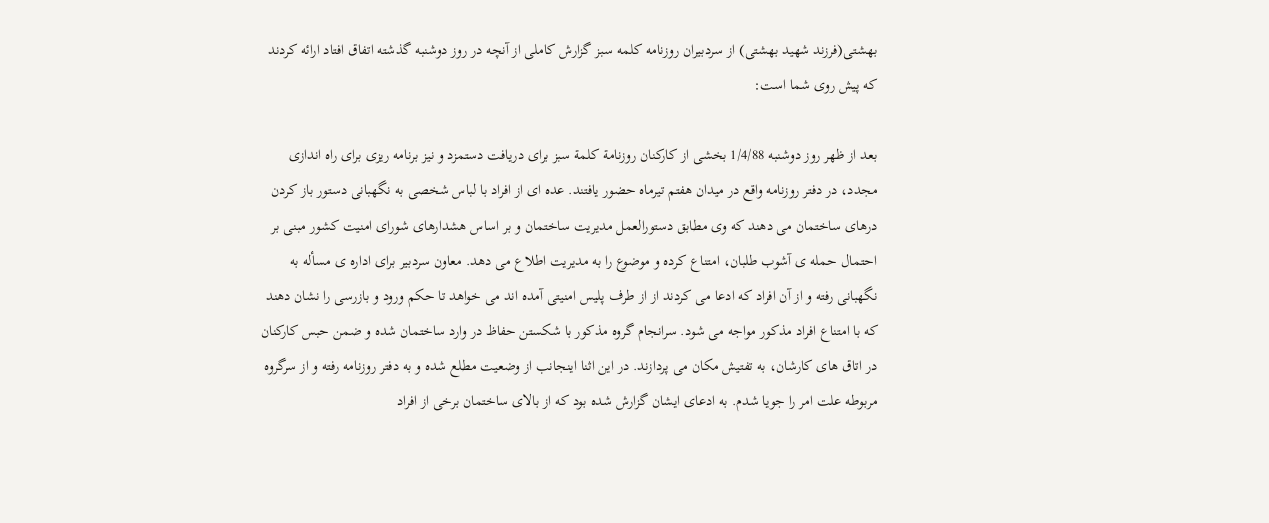بهشتی(فرزند شهید بهشتی) از سردبیران روزنامه کلمه سبز گزارش کاملی از آنچه در روز دوشنبه گذشته اتفاق افتاد ارائه کردند که پیش روی شما است:

بعد از ظهر روز دوشنبه 1/4/88 بخشی از کارکنان روزنامة کلمة سبز برای دریافت دستمزد و نیز برنامه ریزی برای راه اندازی مجدد، در دفتر روزنامه واقع در میدان هفتم تیرماه حضور یافتند. عده ای از افراد با لباس شخصی به نگهبانی دستور باز کردن درهای ساختمان می دهند که وی مطابق دستورالعمل مدیریت ساختمان و بر اساس هشدارهای شورای امنیت کشور مبنی بر احتمال حمله ی آشوب طلبان، امتناع کرده و موضوع را به مدیریت اطلاع می دهد. معاون سردبیر برای اداره ی مسأله به نگهبانی رفته و از آن افراد که ادعا می کردند از از طرف پلیس امنیتی آمده اند می خواهد تا حکم ورود و بازرسی را نشان دهند که با امتناع افراد مذکور مواجه می شود. سرانجام گروه مذکور با شکستن حفاظ در وارد ساختمان شده و ضمن حبس کارکنان در اتاق های کارشان، به تفتیش مکان می پردازند. در این اثنا اینجانب از وضعیت مطلع شده و به دفتر روزنامه رفته و از سرگروه مربوطه علت امر را جویا شدم. به ادعای ایشان گزارش شده بود که از بالای ساختمان برخی از افراد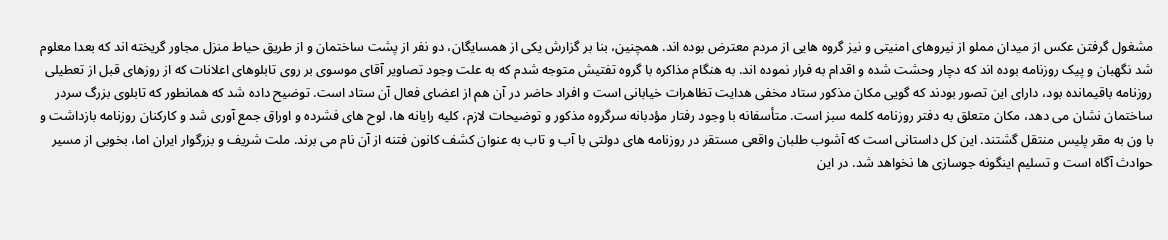مشغول گرفتن عکس از میدان مملو از نیروهای امنیتی و نیز گروه هایی از مردم معترض بوده اند. همچنین، بنا بر گزارش یکی از همسایگان، دو نفر از پشت ساختمان و از طریق حیاط منزل مجاور گریخته اند که بعدا معلوم شد نگهبان و پیک روزنامه بوده اند که دچار وحشت شده و اقدام به فرار نموده اند. به هنگام مذاکره با گروه تفتیش متوجه شدم که به علت وجود تصاویر آقای موسوی بر روی تابلوهای اعلانات که از روزهای قبل از تعطیلی روزنامه باقیمانده بود، دارای این تصور بودند که گویی مکان مذکور ستاد مخفی هدایت تظاهرات خیابانی است و افراد حاضر در آن هم از اعضای فعال آن ستاد است. توضیح داده شد که همانطور که تابلوی بزرگ سردر ساختمان نشان می دهد، مکان متعلق به دفتر روزنامه کلمه سبز است. متأسفانه با وجود رفتار مؤدبانه سرگروه مذکور و توضیحات لازم، کلیه رایانه ها، لوح های فشرده و اوراق جمع آوری شد و کارکنان روزنامه بازداشت و با ون به مقر پلیس منتقل گشتند. این کل داستانی است که آشوب طلبان واقعی مستقر در روزنامه های دولتی با آب و تاب به عنوان کشف کانون فتنه از آن نام می برند. ملت شریف و بزرگوار ایران اما، بخوبی از مسیر حوادث آگاه است و تسلیم اینگونه جوسازی ها نخواهد شد. در این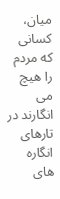میان، کسانی که مردم را هیچ می انگارند در تارهای انگاره های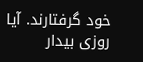خود گرفتارند. آیا روزی بیدار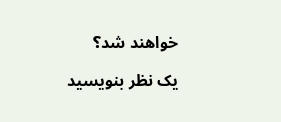خواهند شد؟

یک نظر بنویسید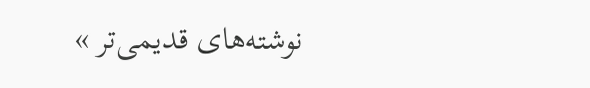نوشته‌های قدیمی‌تر »